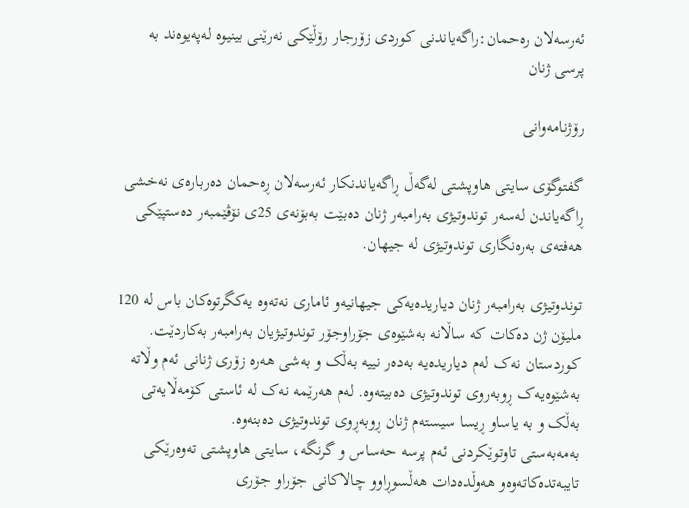ئەرسەلان رەحمان:راگەیاندنی کوردی زۆرجار رۆڵێکی نەرێنی بینیوە لەپەیوەند بە پرسی ژنان

رۆژنامه‌وانى

گفتوگۆی سایتی هاوپشتی لەگەڵ ڕاگەیاندنکار ئەرسەلان ڕەحمان دەربارەی نەخشی ڕاگەیاندن لەسەر توندوتیژی بەرامبەر ژنان دەبێت بەبۆنەی 25ی نۆڤێمبەر دەستپێکی هەفتەی بەرەنگاری توندوتیژی لە جیهان.

توندوتیژی بەرامبەر ژنان دیاریدەیەکی جیهانیەو ئاماری نەتەوە یەکگرتوەکان باس لە 120 ملیۆن ژن دەکات کە ساڵانە بەشێوەی جۆراوجۆر توندوتیژیان بەرامبەر بەکاردێت.
کوردستان نەک لەم دیاریدەیە بەدەر نییە بەڵک و بەشی هەرە زۆری ژنانی ئەم وڵاتە بەشێوەیەک ڕوبەروی توندوتیژی دەبیتەوە. لەم هەرێمە نەک لە ئاستی کۆمەڵایەتی بەڵک و بە یاساو ڕیسا سیستەم ژنان ڕوبەڕوی توندوتیژی دەبنەوە.
بەمەبەستی تاوتوێکردنی ئەم پرسە حەساس و گرنگە، سایتی هاوپشتی تەوەرێکی تایبەتدەکاتەوەو هەوڵدەدات هەڵسوڕاوو چالاکانی جۆراو جۆری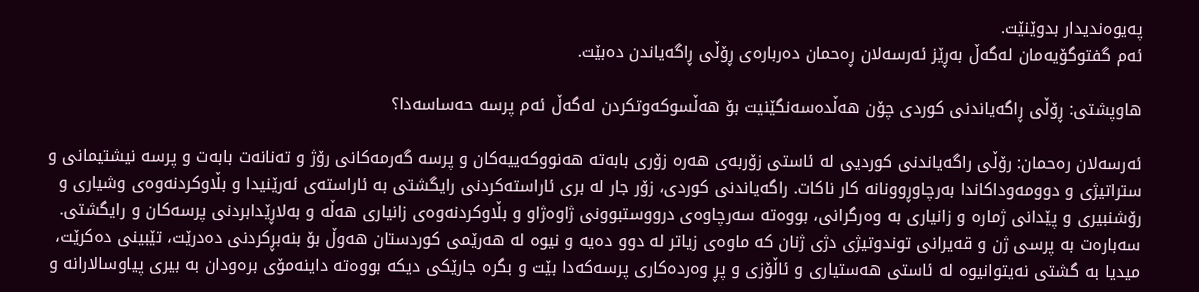پەیوەندیدار بدوێنێت.
ئەم گفتوگۆیەمان لەگەڵ بەڕێز ئەرسەلان ڕەحمان دەربارەی ڕۆڵی ڕاگەیاندن دەبێت.

هاوپشتی: ڕۆڵی ڕاگەیاندنی کوردی چۆن هەڵدەسەنگێنیت بۆ هەڵسوکەوتکردن لەگەڵ ئەم پرسە حەساسەدا؟

ئه‌رسه‌لان ره‌حمان: رۆڵى راگه‌ياندنى كورديى له‌ ئاستى زۆربه‌ى هه‌ره‌ زۆرى بابه‌ته‌ هه‌نووكه‌ييه‌كان و پرسه‌ گه‌رمه‌كانى رۆژ و ته‌نانه‌ت بابه‌ت و پرسه‌ نيشتيمانى و ستراتيژى و دوومه‌وداكاندا به‌رچاوڕوونانه‌ كار ناكات. راگه‌ياندنى كوردى، زۆر جار له‌ برى ئاراسته‌كردنى رايگشتى به‌ ئاراسته‌ى ئه‌رێنيدا و بڵاوكردنه‌وه‌ى وشيارى و رۆشنبيرى و پێدانى ژماره‌ و زانيارى به‌ وه‌رگرانى، بووه‌ته‌ سه‌رچاوه‌ى درووستبوونى ژاوه‌ژاو و بڵاوكردنه‌وه‌ى زانيارى هه‌ڵه‌ و به‌لاڕێدابردنى پرسه‌كان و رايگشتى.
سه‌باره‌ت به‌ پرسى ژن و قه‌يرانى توندوتيژى دژى ژنان كه‌ ماوه‌ى زياتر له‌ دوو ده‌يه‌ و نيوه‌ له‌ هه‌رێمى كوردستان هه‌وڵ بۆ بنه‌بڕكردنى ده‌درێت، تێبينى ده‌كرێت، ميديا به‌ گشتى نه‌يتوانيوه‌ له‌ ئاستى هه‌ستيارى و ئاڵۆزى و پڕ وه‌رده‌كارى پرسه‌كه‌دا بێت و بگره‌ جارێكى ديكه‌ بووه‌ته‌ داينه‌مۆى بره‌ودان به‌ بيرى پياوسالارانه‌ و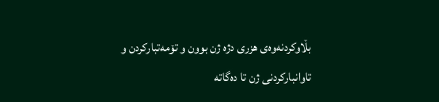بڵاوكردنه‌وه‌ى هزرى دژه‌ ژن بوون و تۆمه‌تباركردن و تاوانباركردنى ژن تا ده‌گاته‌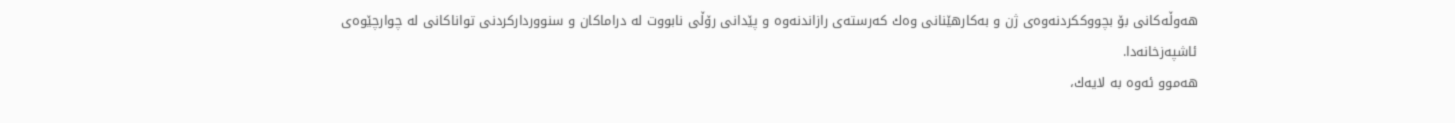هه‌وڵه‌كانى بۆ بچووككردنه‌وه‌ى ژن و به‌كارهێنانى وه‌ك كه‌رسته‌ى رازاندنه‌وه‌ و پێدانى رۆڵى نابووت له‌ دراماكان و سنوورداركردنى تواناكانى له‌ چوارچێوه‌ى ئاشپه‌زخانه‌دا.
هه‌موو ئه‌وه‌ به‌ لايه‌ك،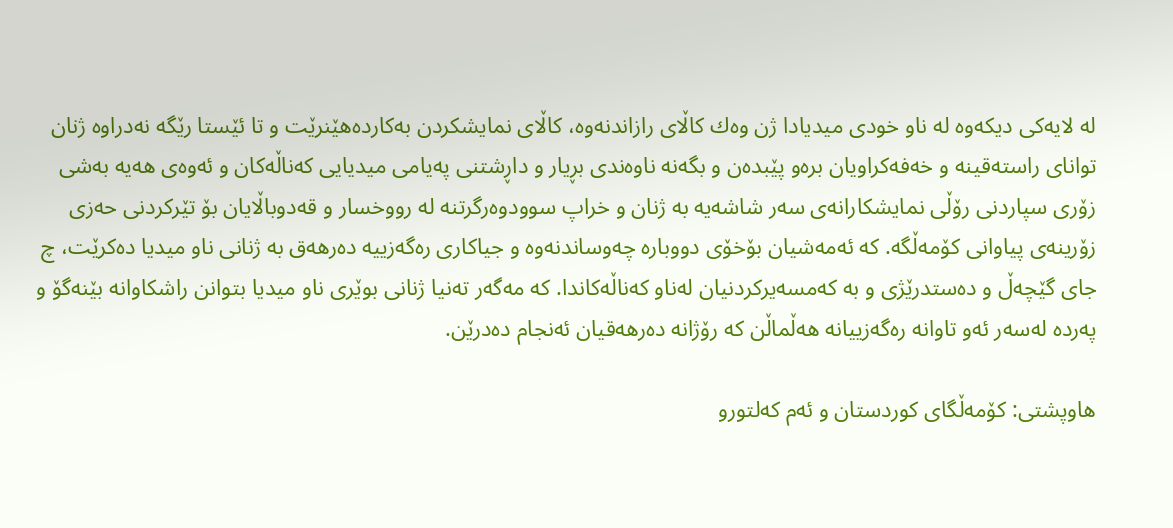له‌ لايه‌كى ديكه‌وه‌ له‌ ناو خودى ميديادا ژن وه‌ك كاڵاى رازاندنه‌وه‌، كاڵاى نمايشكردن به‌كارده‌هێنرێت و تا ئێستا رێگه‌ نه‌دراوه‌ ژنان تواناى راسته‌قينه‌ و خه‌فه‌كراويان بره‌و پێبده‌ن و بگه‌نه‌ ناوه‌ندى بڕيار و داڕشتنى په‌يامى ميديايى كه‌ناڵه‌كان و ئه‌وه‌ى هه‌يه‌ به‌شى زۆرى سپاردنى رۆڵى نمايشكارانه‌ى سه‌ر شاشه‌يه‌ به‌ ژنان و خراپ سوودوه‌رگرتنه‌ له‌ رووخسار و قه‌دوباڵايان بۆ تێركردنى حه‌زى زۆرينه‌ى پياوانى كۆمه‌ڵگه‌. كه‌ ئه‌مه‌شيان بۆخۆى دووباره‌ چه‌وساندنه‌وه‌ و جياكارى ره‌گه‌زييه‌ ده‌رهه‌ق به‌ ژنانى ناو ميديا ده‌كرێت، چ جاى گێچه‌ڵ و ده‌ستدرێژى و به‌ كه‌مسه‌يركردنيان له‌ناو كه‌ناڵه‌كاندا. كه‌ مه‌گه‌ر ته‌نيا ژنانى بوێرى ناو ميديا بتوانن راشكاوانه‌ بێنه‌گۆ و په‌رده‌ له‌سه‌ر ئه‌و تاوانه‌ ره‌گه‌زييانه‌ هه‌ڵماڵن كه‌ رۆژانه‌ ده‌رهه‌قيان ئه‌نجام ده‌درێن.

هاوپشتی: کۆمەڵگای کوردستان و ئەم کەلتورو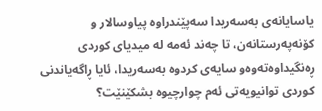یاسایانەی بەسەریدا سەپێندراوە پیاوسالار و کۆنەپەرستانەن، تا چەند ئەمە لە میدیای کوردی ڕەنگیداوەتەوەو سایەی کردوە بەسەریدا، ئایا ڕاگەیاندنی کوردی توانیویەتی ئەم چوارچیوە بشکێنێت؟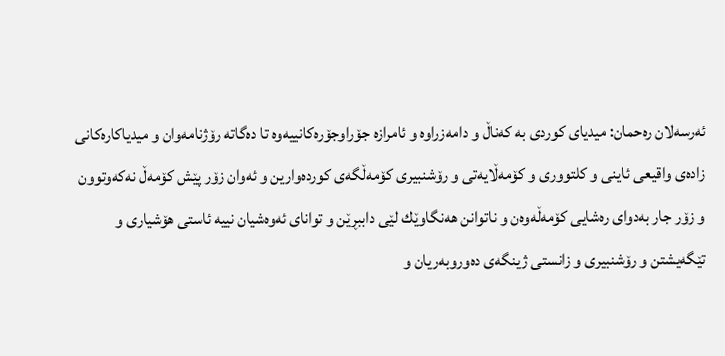ئه‌رسه‌لان ره‌حمان: ميدياى كوردى به‌ كه‌ناڵ و دامه‌زراوه‌ و ئامرازه‌ جۆراوجۆره‌كانييه‌وه‌ تا ده‌گاته‌ رۆژنامه‌وان و ميدياكاره‌كانى زاده‌ى واقيعى ئاينى و كلتوورى و كۆمه‌ڵايه‌تى و رۆشنبيرى كۆمه‌ڵگه‌ى كورده‌وارين و ئه‌وان زۆر پێش كۆمه‌ڵ نه‌كه‌وتوون و زۆر جار به‌دواى ره‌شايى كۆمه‌ڵه‌وه‌ن و ناتوانن هه‌نگاوێك لێى داببڕێن و تواناى ئه‌وه‌شيان نييه‌ ئاستى هۆشيارى و تێگه‌يشتن و رۆشنبيرى و زانستى ژينگه‌ى ده‌وروبه‌ريان و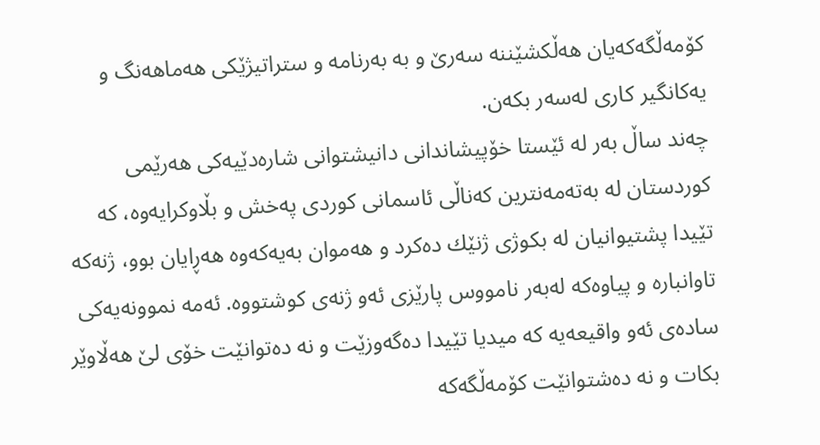كۆمه‌ڵگه‌كه‌يان هه‌ڵكشێننه‌ سه‌رێ و به‌ به‌رنامه‌ و ستراتيژێكى هه‌ماهه‌نگ و يه‌كانگير كارى له‌سه‌ر بكه‌ن.
چه‌ند ساڵ به‌ر له‌ ئێستا خۆپيشاندانى دانيشتوانى شاره‌دێيه‌كى هه‌رێمى كوردستان له‌ به‌ته‌مه‌نترين كه‌ناڵى ئاسمانى كوردى په‌خش و بڵاوكرايه‌وه‌، كه‌ تێيدا پشتيوانيان له‌ بكوژى ژنێك ده‌كرد و هه‌موان به‌يه‌كه‌وه‌ هه‌ڕايان بوو، ژنه‌كه‌ تاوانباره‌ و پياوه‌كه‌ له‌به‌ر نامووس پارێزى ئه‌و ژنه‌ى كوشتووه‌. ئه‌مه‌ نموونه‌يه‌كى ساده‌ى ئه‌و واقيعه‌يه‌ كه‌ ميديا تێيدا ده‌گه‌وزێت و نه‌ ده‌توانێت خۆى لێ هه‌ڵاوێر بكات و نه‌ ده‌شتوانێت كۆمه‌ڵگه‌كه‌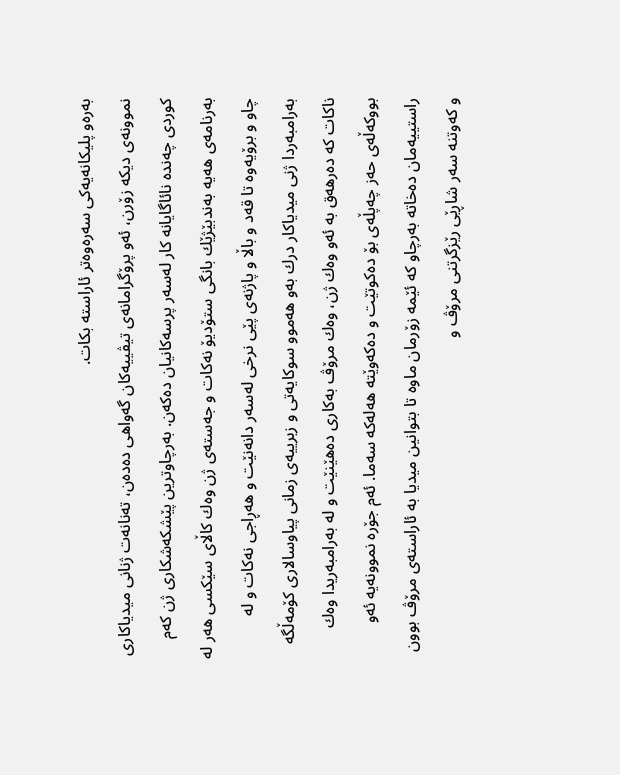به‌ره‌و پليكانه‌يه‌كى سه‌ره‌وه‌تر ئاراسته‌ بكات.
نموونه‌ى ديكه‌ زۆرن، ئه‌و پرۆگرامانه‌ى تيڤييه‌كان گه‌واهى ده‌ده‌ن، ته‌نانه‌ت ژنانى ميدياكارى كوردى چه‌نده‌ نائاگايانه‌ كار له‌سه‌ر پرسه‌كانيان ده‌كه‌ن. به‌رچاوترين پێشكه‌شكارى ژن كه‌م به‌رنامه‌ى هه‌يه‌ به‌ندبێژێك بانگى ستۆديۆ نه‌كات و جه‌سته‌ى ژن وه‌ك كاڵاى سێكسى هه‌ر له‌ چاو و برۆيه‌وه‌ تا قه‌د و باڵا و پاژنه‌ى پێى نرخى له‌سه‌ر دانه‌نێت و هه‌ڕاجى نه‌كات و له‌ به‌رامبه‌ردا ژنى ميدياكار درك به‌و هه‌موو سوكايه‌تى و زبرييه‌ى زمانى پياوسالارى كۆمه‌ڵگه‌ ناكات كه‌ ده‌رهه‌ق به‌ ئه‌و وه‌ك ژن، وه‌ك مرۆڤ به‌كارى ده‌هێنێت و له‌ به‌رامبه‌ريدا وه‌ك بووكه‌ڵه‌ى حه‌ز چه‌پڵه‌ى بۆ ده‌كوتێت و ده‌كه‌وێته‌ هه‌له‌كه‌ سه‌ما. ئه‌م جۆره‌ نموونه‌يه‌ ئه‌و راستييه‌مان ده‌خاته‌ به‌رچاو كه‌ ئێمه‌ زۆرمان ماوه‌ تا بتوانين ميديا به‌ ئاراسته‌ى مرۆڤ بوون و كه‌وتنه‌ سه‌ر شاڕێى رێزگرتنى مرۆڤ و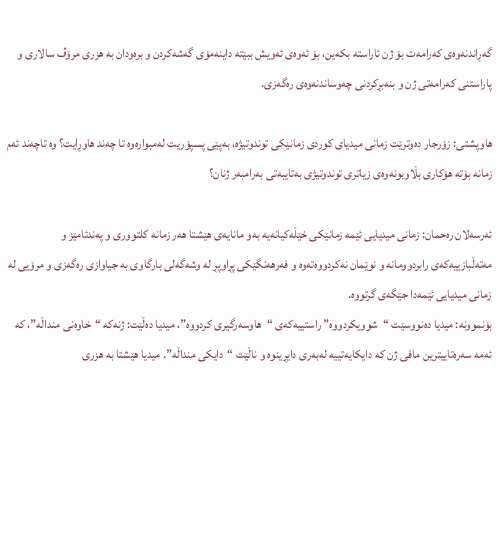گه‌ڕاندنه‌وه‌ى كه‌رامه‌ت بۆ ژن ئاراسته‌ بكه‌ين، بۆ ئه‌وه‌ى ئه‌ويش ببێته‌ داينه‌مۆى گه‌شه‌كردن و بره‌ودان به‌ هزرى مرۆڤ سالارى و پاراستنى كه‌رامه‌تى ژن و بنه‌بڕكردنى چه‌وساندنه‌وه‌ى ره‌گه‌زى.

هاوپشتی: زۆرجار دەوترێت زمانی میدیای کوردی زمانێکی توندوتیژە، بەپێی پسپۆریت لەمبوارەوە تا چەند هاوڕایت؟ وە تاچەند ئەم زمانە بۆتە هۆکاری بڵاوبونەوەی زیاتری توندوتیژی بەتایبەتی بەرامبەر ژنان؟

ئه‌رسه‌لان ره‌حمان: زمانى ميديايى ئێمه‌ زمانێكى خێڵه‌كيانه‌يه‌ به‌و مانايه‌ى هێشتا هه‌ر زمانه‌ كلتوورى و په‌ندئامێز و مه‌ته‌ڵبازييه‌كه‌ى رابردوومانه‌ و نوێمان نه‌كردووه‌ته‌وه‌ و فه‌رهه‌نگێكى پڕاوپڕ له‌ وشه‌گه‌لى بارگاوى به‌ جياوازى ره‌گه‌زى و مرۆيى له‌ زمانى ميديايى ئێمه‌دا جێگه‌ى گرتووه‌.
بۆنموونه‌: ميديا ده‌نووسێت “شوويكردووه” راستييه‌كه‌ى “هاوسه‌رگيرى كردووه‌”، ميديا ده‌ڵێت: ژنه‌كه‌ “خاوه‌نى منداڵه”، كه‌ ئه‌مه‌ سه‌ره‌تاييترين مافى ژن كه‌ دايكايه‌تييه‌ له‌به‌رى دايڕينوه‌ و ناڵێت “دايكى منداڵه”. ميديا هێشتا به‌ هزرى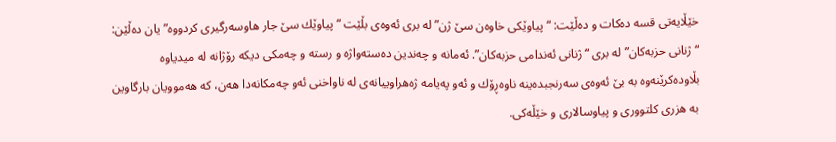خێڵايه‌تى قسه‌ ده‌كات و ده‌ڵێت: “پياوێكى خاوه‌ن سێ ژن” له‌ برى ئه‌وه‌ى بڵێت “پياوێك سێ جار هاوسه‌رگيرى كردووه‌” يان ده‌ڵێن: “ژنانى حزبه‌كان” له‌ برى “ژنانى ئه‌ندامى حزبه‌كان”. ئه‌مانه‌ و چه‌ندين ده‌سته‌واژه‌ و رسته‌ و چه‌مكى ديكه‌ رۆژانه‌ له‌ ميدياوه‌ بڵاوده‌كرێنه‌وه‌ به‌ بێ ئه‌وه‌ى سه‌رنجبده‌ينه‌ ناوه‌ڕۆك و ئه‌و په‌يامه‌ ژه‌هراوييانه‌ى له‌ ناواخنى ئه‌و چه‌مكانه‌دا هه‌ن، كه‌ هه‌موويان بارگاوين به‌ هزرى كلتوورى و پياوسالارى و خێڵه‌كى.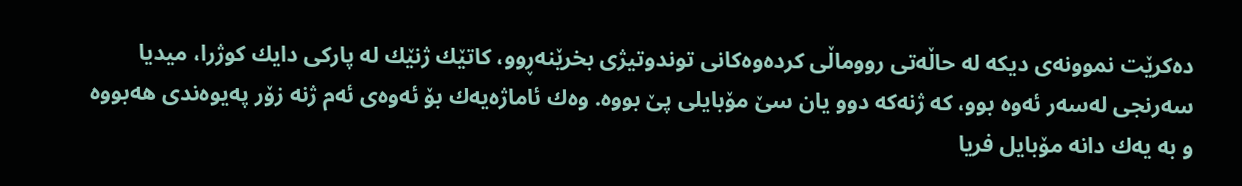ده‌كرێت نموونه‌ى ديكه‌ له‌ حاڵه‌تى رووماڵى كرده‌وه‌كانى توندوتيژى بخرێنه‌ڕوو، كاتێك ژنێك له‌ پاركى دايك كوژرا، ميديا سه‌رنجى له‌سه‌ر ئه‌وه‌ بوو، كه‌ ژنه‌كه‌ دوو يان سێ مۆبايلى پێ بووه‌. وه‌ك ئاماژه‌يه‌ك بۆ ئه‌وه‌ى ئه‌م ژنه‌ زۆر په‌يوه‌ندى هه‌بووه‌ و به‌ يه‌ك دانه‌ مۆبايل فريا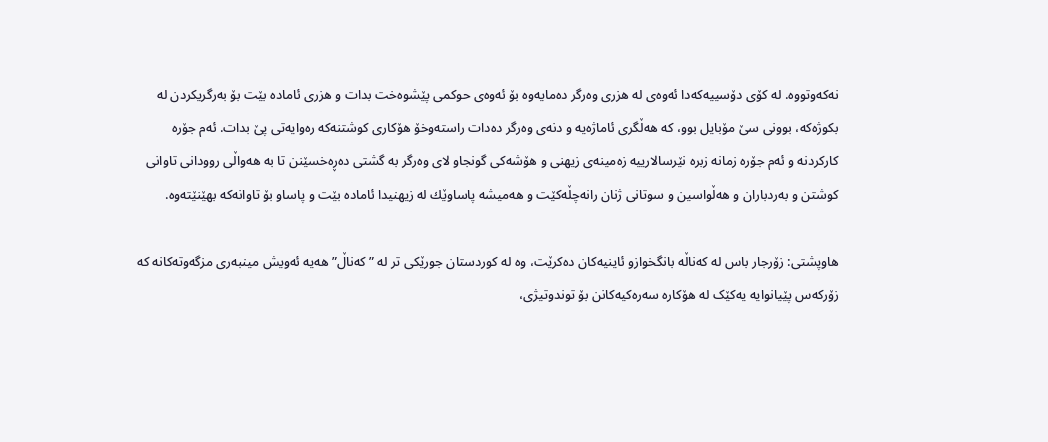نه‌كه‌وتووه‌. له‌ كۆى دۆسييه‌كه‌دا ئه‌وه‌ى له‌ هزرى وه‌رگر ده‌مايه‌وه‌ بۆ ئه‌وه‌ى حوكمى پێشوه‌خت بدات و هزرى ئاماده‌ بێت بۆ به‌رگريكردن له‌ بكوژه‌كه‌، بوونى سێ مۆبايل بوو، كه‌ هه‌ڵگرى ئاماژه‌يه‌ و دنه‌ى وه‌رگر ده‌دات راسته‌وخۆ هۆكارى كوشتنه‌كه‌ ره‌وايه‌تى پێ بدات. ئه‌م جۆره‌ كاركردنه‌ و ئه‌م جۆره‌ زمانه‌ زبره‌ نێرسالارييه‌ زه‌مينه‌ى زيهنى و هۆشه‌كى گونجاو لاى وه‌رگر به‌ گشتى ده‌ڕه‌خسێنن تا به‌ هه‌واڵى روودانى تاوانى كوشتن و به‌ردباران و هه‌ڵواسين و سوتانى ژنان رانه‌چڵه‌كێت و هه‌ميشه‌ پاساوێك له‌ زيهنيدا ئاماده‌ بێت و پاساو بۆ تاوانه‌كه‌ بهێنێته‌وه‌.

هاوپشتی: زۆرجار باس لە کەناڵە بانگخوازو ئاینیەکان دەکرێت، وە لە کوردستان جورێکی تر لە ” کەناڵ” هەیە ئەویش مینبەری مزگەوتەکانە کە زۆرکەس پێیانوایە یەکێک لە هۆکارە سەرەکیەکانن بۆ توندوتیژی،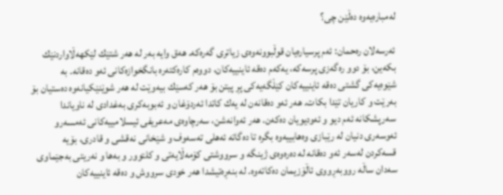لەمبارەیەوە دەڵێن چی؟

ئه‌رسه‌لان ره‌حمان: ئه‌م پرسياره‌يان قوڵبوونه‌وه‌ى زياترى گه‌ره‌كه‌. هه‌ق وايه‌ به‌ر له‌ هه‌ر شتێك لێكهه‌ڵاواردنێك بكه‌ين، بۆ دوو ره‌گه‌زى پرسه‌كه‌، يه‌كه‌م ده‌قه‌ ئاينييه‌كان، دووه‌م كاره‌كته‌ره‌ بانگخوازه‌كانى ئه‌و ده‌قانه‌. به‌ شێوه‌يه‌كى گشتى ده‌قه‌ ئاينييه‌كان كێڵگه‌يه‌كى پڕ پيتن بۆ هه‌ر كه‌سێك بيه‌وێت له‌ هه‌ر شوێنێكيانه‌وه‌ ده‌ستيان بۆ به‌رێت و كاريان تێدا بكات. هه‌ر ئه‌و ده‌قانه‌ن له‌ يه‌ك كاتدا ئه‌ردۆغان و ئه‌بوبه‌كرى به‌غدادى له‌ ناوياندا سه‌رپشكانه‌ ئه‌م ديو و ئه‌وديويان ده‌كه‌ن. هه‌ر ئه‌وانه‌شن، سه‌رچاوه‌ى مه‌عريفى ئيسلامييه‌كانى ئه‌مسه‌رو ئه‌وسه‌رى دنيان له‌ رێبازى وه‌هابييه‌وه‌ بگره‌ تا ده‌گاته‌ ئه‌هلى ته‌سه‌وف و شێخانى نه‌قشى و قادرى، بۆيه‌ قسه‌كردن له‌سه‌ر ئه‌و ده‌قانه‌ له‌ ده‌ره‌وه‌ى ژينگه‌ و سرووشتى كۆمه‌ڵايه‌تى و كلتوور و به‌ها و نه‌ريتى به‌جێماوى سه‌دان ساڵه‌ رووبه‌ڕووى ئاڵۆزيمان ده‌كاته‌وه‌. له‌ بنه‌ڕه‌تيشدا هه‌ر خودى سرووش و ده‌قه‌ ئاينييه‌كان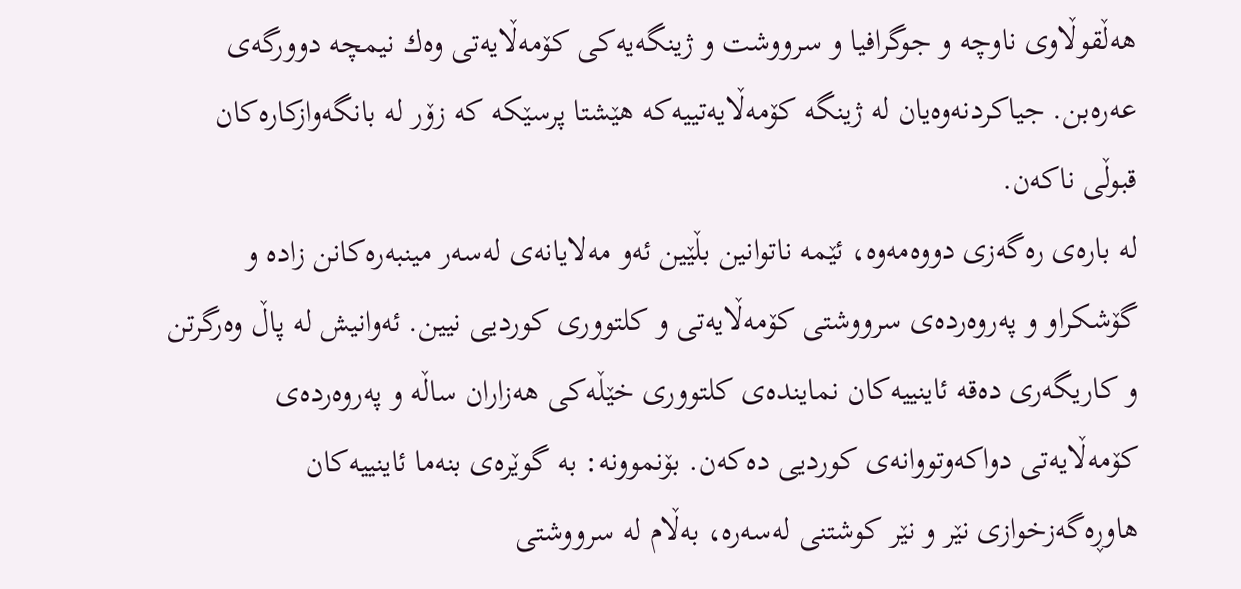هه‌ڵقوڵاوى ناوچه‌ و جوگرافيا و سرووشت و ژينگه‌يه‌كى كۆمه‌ڵايه‌تى وه‌ك نيمچه‌ دوورگه‌ى عه‌ره‌بن. جياكردنه‌وه‌يان له‌ ژينگه‌ كۆمه‌ڵايه‌تييه‌كه هێشتا پرسێكه‌ كه‌ زۆر له‌ بانگه‌وازكاره‌كان قبوڵى ناكه‌ن.
له‌ باره‌ى ره‌گه‌زى دووه‌مه‌وه‌، ئێمه‌ ناتوانين بڵێين ئه‌و مه‌لايانه‌ى له‌سه‌ر مينبه‌ره‌كانن زاده‌ و گۆشكراو و په‌روه‌رده‌ى سرووشتى كۆمه‌ڵايه‌تى و كلتوورى كورديى نيين. ئه‌وانيش له‌ پاڵ وه‌رگرتن و كاريگه‌رى ده‌قه‌ ئاينييه‌كان نماينده‌ى كلتوورى خێڵه‌كى هه‌زاران ساڵه‌ و په‌روه‌رده‌ى كۆمه‌ڵايه‌تى دواكه‌وتووانه‌ى كورديى ده‌كه‌ن. بۆنموونه‌: به‌ گوێره‌ى بنه‌ما ئاينييه‌كان هاوڕه‌گه‌زخوازى نێر و نێر كوشتنى له‌سه‌ره‌، به‌ڵام له‌ سرووشتى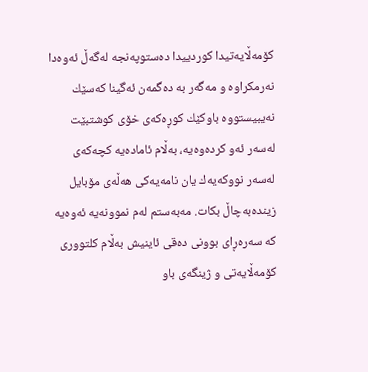كۆمه‌ڵايه‌تيدا كوردييدا ده‌ستوپه‌نجه‌ له‌گه‌ڵ ئه‌وه‌دا نه‌رمكراوه‌ و مه‌گه‌ر به‌ ده‌گمه‌ن ئه‌گينا كه‌سێك نه‌يبيستووه‌ باوكێك كوڕه‌كه‌ى خۆى كوشتبێت له‌سه‌ر ئه‌و كرده‌وه‌يه‌، به‌ڵام ئاماده‌يه‌ كچه‌كه‌ى له‌سه‌ر نووكه‌يه‌ك يان نامه‌يه‌كى هه‌ڵه‌ى مۆبايل زينده‌به‌چاڵ بكات. مه‌به‌ستم له‌م نموونه‌يه‌ ئه‌وه‌يه‌ كه‌ سه‌ره‌ڕاى بوونى ده‌قى ئاينيش به‌ڵام كلتوورى كۆمه‌ڵايه‌تى و ژينگه‌ى باو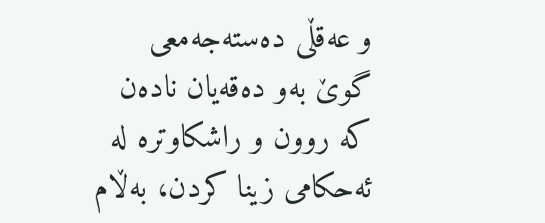و عه‌قڵى ده‌سته‌جه‌معى گوێ به‌و ده‌قه‌يان ناده‌ن كه‌ روون و راشكاوتره‌ له‌ ئه‌حكامى زينا كردن، به‌ڵام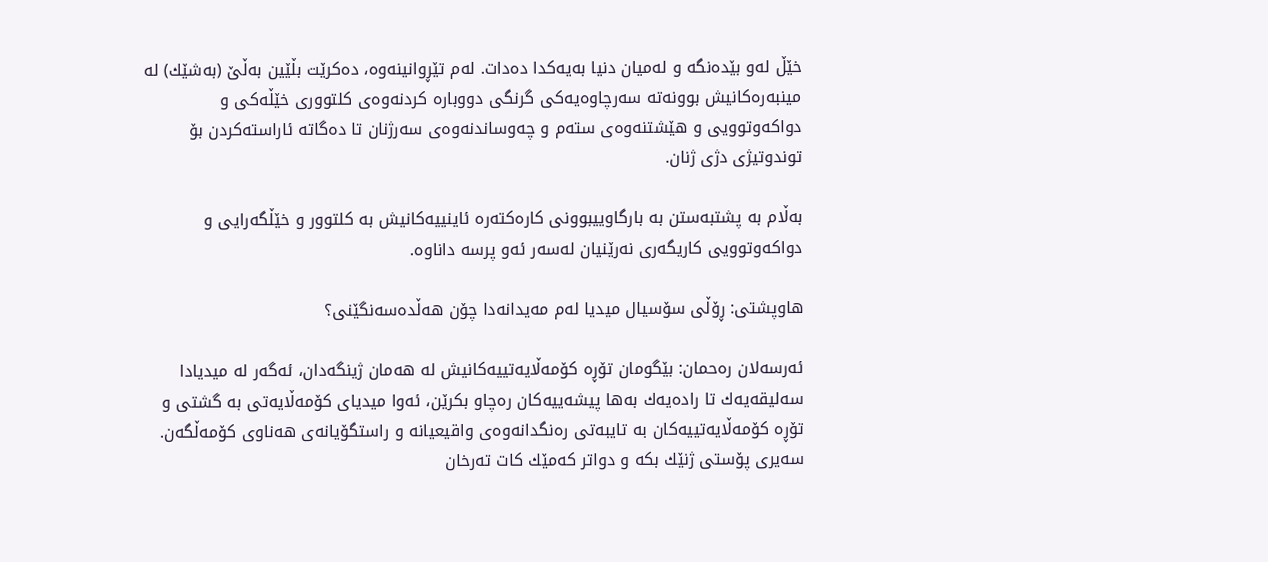خێڵ له‌و بێده‌نگه‌ و له‌ميان دنيا به‌يه‌كدا ده‌دات. له‌م تێڕوانينه‌وه‌، ده‌كرێت بڵێين به‌ڵێ (به‌شێك) له‌ مينبه‌ره‌كانيش بوونه‌ته‌ سه‌رچاوه‌يه‌كى گرنگى دووباره‌ كردنه‌وه‌ى كلتوورى خێڵه‌كى و دواكه‌وتوويى و هێشتنه‌وه‌ى سته‌م و چه‌وساندنه‌وه‌ى سه‌رژنان تا ده‌گاته‌ ئاراسته‌كردن بۆ توندوتيژى دژى ژنان.

به‌ڵام به‌ پشتبه‌ستن به‌ بارگاوييبوونى كاره‌كته‌ره‌ ئاينييه‌كانيش به‌ كلتوور و خێڵگه‌رايى و دواكه‌وتوويى كاريگه‌رى نه‌رێنيان له‌سه‌ر ئه‌و پرسه‌ داناوه‌.

هاوپشتی: ڕۆڵی سۆسیال میدیا لەم مەیدانەدا چۆن هەڵدەسەنگێنی؟

ئه‌رسه‌لان ره‌حمان: بێگومان تۆڕه‌ كۆمه‌ڵايه‌تييه‌كانيش له‌ هه‌مان ژينگه‌دان، ئه‌گه‌ر له‌ ميديادا سه‌ليقه‌يه‌ك تا راده‌يه‌ك به‌ها پيشه‌ييه‌كان ره‌چاو بكرێن، ئه‌وا ميدياى كۆمه‌ڵايه‌تى به‌ گشتى و تۆڕه‌ كۆمه‌ڵايه‌تييه‌كان به‌ تايبه‌تى ره‌نگدانه‌وه‌ى واقيعيانه‌ و راستگۆيانه‌ى هه‌ناوى كۆمه‌ڵگه‌ن. سه‌يرى پۆستى ژنێك بكه‌ و دواتر كه‌مێك كات ته‌رخان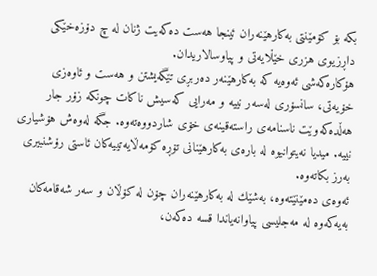بكه‌ بۆ كۆمێنتى به‌كارهێنه‌ران ئينجا هه‌ست ده‌كه‌يت ژنان له‌ چ دۆزه‌خێكى داڕزيوى هزرى خێڵايه‌تى و پياوسالاريدان.
هۆكاره‌كه‌شى ئه‌وه‌يه‌ كه‌ به‌كارهێنه‌ر ده‌ربڕى تێگه‌يشتن و هه‌ست و ئاوه‌زى خۆيه‌تى، سانسۆرى له‌سه‌ر نييه‌ و مه‌رايى كه‌سيش ناكات چونكه‌ زۆر جار هه‌ڵده‌كه‌وێت ناسنامه‌ى راسته‌قينه‌ى خۆى شاردووه‌ته‌وه‌. جگه‌ له‌وه‌ش هۆشيارى نييه‌. ميديا نه‌يتوانيوه‌ له‌ باره‌ى به‌كارهێنانى تۆڕه‌ كۆمه‌ڵايه‌تييه‌كان ئاستى رۆشنبيرى به‌رز بكاته‌وه‌.
ئه‌وه‌ى ده‌مێنێته‌وه‌، به‌شێك له‌ به‌كارهێنه‌ران چۆن له‌ كۆڵان و سه‌ر شه‌قامه‌كان به‌يه‌كه‌وه‌ له‌ مه‌جليسى پياوانه‌ياندا قسه‌ ده‌كه‌ن،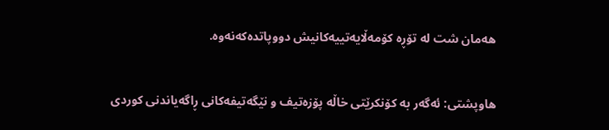هه‌مان شت له‌ تۆڕه‌ كۆمه‌ڵايه‌تييه‌كانيش دووپاتده‌كه‌نه‌وه‌.

هاوپشتی: ئەگەر بە کۆنکرێتی خاڵە پۆزەتیف و نێگەتیفەکانی ڕاگەیاندنی کوردی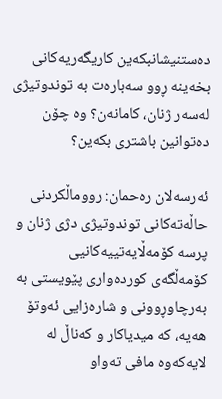دەستنیشانبکەین کاریگەریەکانی بخەینە ڕوو سەبارەت بە توندوتیژی لەسەر ژنان، کامانەن؟ وە چۆن دەتوانین باشتری بکەین؟

ئه‌رسه‌لان ره‌حمان: رووماڵكردنى حاڵه‌ته‌كانى توندوتيژى دژى ژنان و پرسه‌ كۆمه‌ڵايه‌تييه‌كانيى كۆمه‌ڵگه‌ى كورده‌وارى پێويستى به‌ به‌رچاوڕوونى و شاره‌زايى ئه‌وتۆ هه‌يه‌، كه‌ ميدياكار و كه‌ناڵ له‌ لايه‌كه‌وه‌ مافى ته‌واو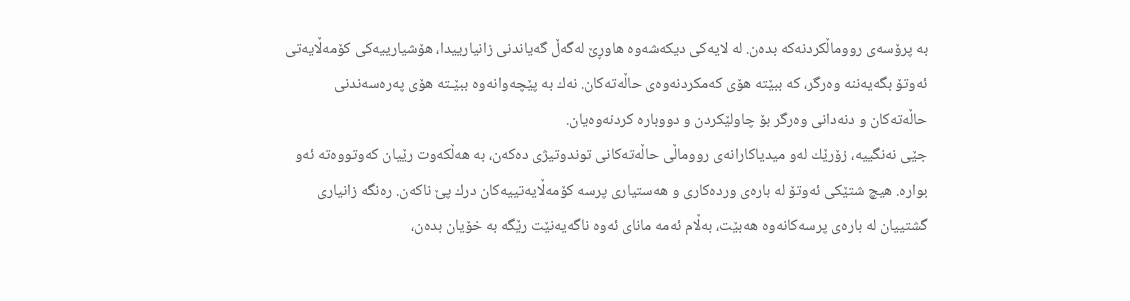به‌ پرۆسه‌ى رووماڵكردنه‌كه‌ بده‌ن. له‌ لايه‌كى ديكه‌شه‌وه‌ هاوڕێ له‌گه‌ڵ گه‌ياندنى زانيارييدا، هۆشيارييه‌كى كۆمه‌ڵايه‌تى ئه‌وتۆ بگه‌يه‌ننه‌ وه‌رگر، كه‌ ببێته‌ هۆى كه‌مكردنه‌وه‌ى حاڵه‌ته‌كان. نه‌ك به‌ پێچه‌وانه‌وه‌ ببێـته‌ هۆى په‌ره‌سه‌ندنى حاڵه‌ته‌كان و دنه‌دانى وه‌رگر بۆ چاولێكردن و دووباره‌ كردنه‌وه‌يان.
جێى نه‌نگييه‌،‌ زۆرێك له‌و ميدياكارانه‌ى رووماڵى حاڵه‌ته‌كانى توندوتيژى ده‌كه‌ن، به‌ هه‌ڵكه‌وت رێيان كه‌وتووه‌ته‌ ئه‌و بواره‌. هيچ شتێكى ئه‌وتۆ له‌ باره‌ى ورده‌كارى و هه‌ستيارى پرسه‌ كۆمه‌ڵايه‌تييه‌كان درك پێ ناكه‌ن. ره‌نگه‌ زانيارى گشتييان له‌ باره‌ى پرسه‌كانه‌وه‌ هه‌بێت، به‌ڵام ئه‌مه‌ ماناى ئه‌وه‌ ناگه‌يه‌نێت رێگه‌ به‌ خۆيان بده‌ن،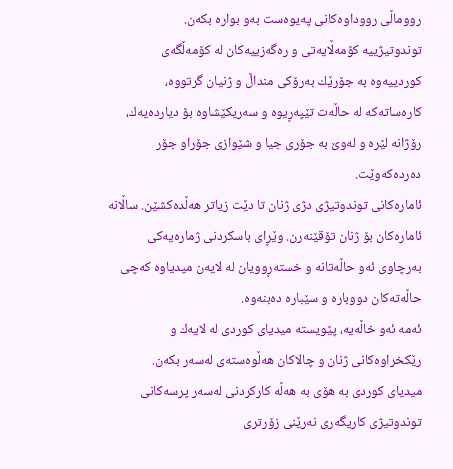رووماڵى رووداوه‌كانى په‌يوه‌ست به‌و بواره‌ بكه‌ن.
توندوتيژييه‌ كۆمه‌ڵايه‌تى و ره‌گه‌زييه‌كان له‌ كۆمه‌ڵگه‌ى كوردييه‌وه‌ به‌ جۆرێك به‌رۆكى منداڵ و ژنيان گرتووه‌، كاره‌ساته‌كه‌ له‌ حاڵه‌ت تێپه‌ڕيوه‌ و سه‌ريكێشاوه‌ بۆ ديارده‌يه‌ك،‌ رۆژانه‌ لێره‌ و له‌وێ به‌ جۆرى جيا و شێوازى جۆراو جۆر ده‌رده‌كه‌وێت.
ئاماره‌كانى توندوتيژى دژى ژنان تا دێت زياتر هه‌ڵده‌كشێن. ساڵانه‌ ئاماره‌كان بۆ ژنان تۆقێنه‌رن. وێڕاى باسكردنى ژماره‌يه‌كى به‌رچاوى ئه‌و حاڵه‌تانه‌ و خسته‌ڕوويان له‌ لايه‌ن ميدياوه‌ كه‌چى حاڵه‌ته‌كان دووباره‌ و سێباره‌ ده‌بنه‌وه‌.
ئه‌مه‌ ئه‌و خاڵه‌يه،‌ پێويسته‌ ميدياى كوردى له‌ لايه‌ك و رێكخراوه‌كانى ژنان و چالاكان هه‌ڵوه‌سته‌ى له‌سه‌ر بكه‌ن.
ميدياى كوردى به‌ هۆى به‌ هه‌ڵه‌ كاركردنى له‌سه‌ر پرسه‌كانى توندوتيژى كاريگه‌رى نه‌رێنى زۆرترى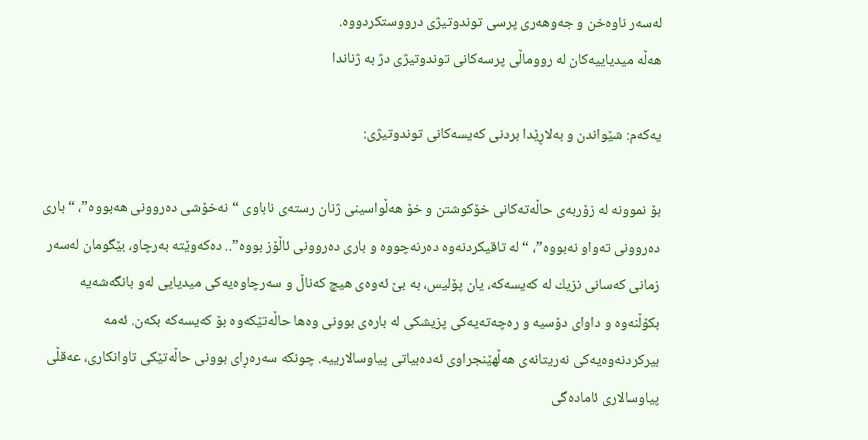له‌سه‌ر ناوه‌خن و جه‌وهه‌رى پرسى توندوتيژى درووستكردووه‌.
هه‌ڵه‌ ميدياييه‌كان له‌ رووماڵى پرسه‌كانى توندوتيژى دژ به‌ ژناندا

يه‌كه‌م: شێواندن و به‌لاڕێدا بردنى كه‌يسه‌كانى توندوتيژى:

بۆ نموونه‌ له‌ زۆربه‌ى حاڵه‌ته‌كانى خۆكوشتن و خۆ هه‌ڵواسينى ژنان رسته‌ى ناباوى “نه‌خۆشى ده‌روونى هه‌بووه‌”، “بارى ده‌روونى ته‌واو نه‌بووه‌”، “له‌ تاقيكردنه‌وه‌ ده‌رنه‌چووه‌ و بارى ده‌روونى ئاڵۆز بووه‌”.. ده‌كه‌وێته‌ به‌رچاو، بێگومان له‌سه‌ر زمانى كه‌سانى نزيك له‌ كه‌يسه‌كه‌، يان پۆليس، به‌ بێ ئه‌وه‌ى هيچ كه‌ناڵ و سه‌رچاوه‌يه‌كى ميديايى له‌و بانگه‌شه‌يه‌ بكۆڵنه‌وه‌ و داواى دۆسيه‌ و ره‌چه‌ته‌يه‌كى پزيشكى له‌ باره‌ى بوونى وه‌ها حاڵه‌تێكه‌وه‌ بۆ كه‌يسه‌كه‌ بكه‌ن. ئه‌مه‌ بيركردنه‌وه‌يه‌كى نه‌ريتانه‌ى هه‌ڵهێنجراوى ئه‌ده‌بياتى پياوسالارييه‌. چونكه‌ سه‌ره‌ڕاى بوونى حاڵه‌تێكى تاوانكارى، عه‌قڵى پياوسالارى ئاماده‌گى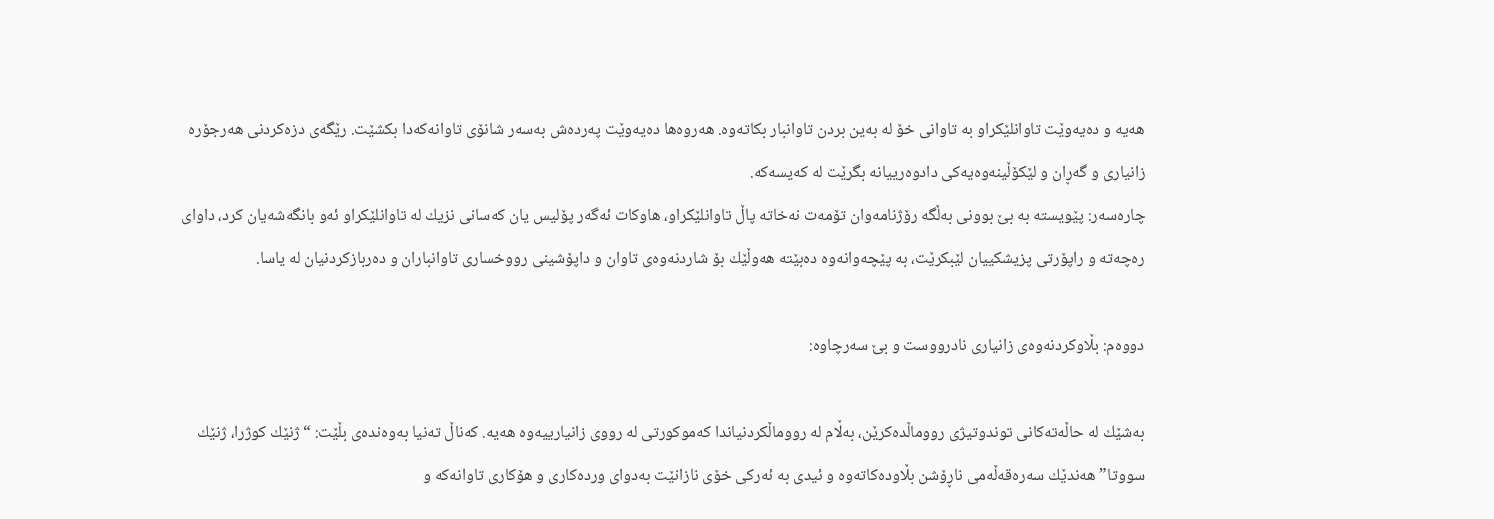هه‌يه‌ و ده‌يه‌وێت تاوانلێكراو به‌ تاوانى خۆ له‌ به‌ين بردن تاوانبار بكاته‌وه‌. هه‌روه‌ها ده‌يه‌وێت په‌رده‌ش به‌سه‌ر شانۆى تاوانه‌كه‌دا بكشێت. رێگه‌ى دزه‌كردنى هه‌رجۆره‌ زانيارى و گه‌ڕان و لێكۆڵينه‌وه‌يه‌كى دادوه‌رييانه‌ بگرێت له‌ كه‌يسه‌كه‌.
چاره‌سه‌ر: پێويسته‌ به‌ بێ بوونى به‌ڵگه‌ رۆژنامه‌وان تۆمه‌ت نه‌خاته‌ پاڵ تاوانلێكراو، هاوكات ئه‌گه‌ر پۆليس يان كه‌سانى نزيك له‌ تاوانلێكراو ئه‌و بانگه‌شه‌يان كرد، داواى ره‌چه‌ته‌ و راپۆرتى پزيشكييان لێبكرێت، به‌ پێچه‌وانه‌وه‌ ده‌بێته‌ هه‌وڵێك بۆ شاردنه‌وه‌ى تاوان و داپۆشينى رووخسارى تاوانباران و ده‌ربازكردنيان له‌ ياسا.

دووه‌م: بڵاوكردنه‌وه‌ى زانيارى نادرووست و بێ سه‌رچاوه‌:

به‌شێك له‌ حاڵه‌ته‌كانى توندوتيژى رووماڵده‌كرێن، به‌ڵام له‌ رووماڵكردنياندا كه‌موكورتى له‌ رووى زانيارييه‌وه‌ هه‌يه‌. كه‌ناڵ ته‌نيا به‌وه‌نده‌ى بڵێت: “ژنێك كوژرا، ژنێك سووتا” هه‌ندێك سه‌ره‌قه‌ڵه‌مى ناڕۆشن بڵاوده‌كاته‌وه‌ و ئيدى به‌ ئه‌ركى خۆى نازانێت به‌دواى ورده‌كارى و هۆكارى تاوانه‌كه‌ و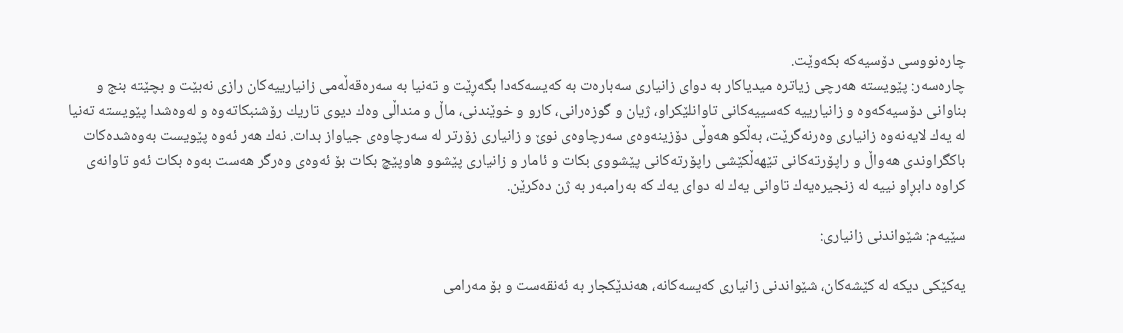چاره‌نووسى دۆسيه‌كه‌ بكه‌وێت.
چاره‌سه‌ر: پێويسته‌ هه‌رچى زياتره‌ ميدياكار به‌ دواى زانيارى سه‌باره‌ت به‌ كه‌يسه‌كه‌دا بگه‌ڕێت و ته‌نيا به‌ سه‌ره‌قه‌ڵه‌مى زانيارييه‌كان رازى نه‌بێت و بچێته‌ بنج و بناوانى دۆسيه‌كه‌وه‌ و زانيارييه‌ كه‌سييه‌كانى تاوانلێكراو، ژيان و گوزه‌رانى، كارو و خوێندنى، ماڵ و منداڵى وه‌ك ديوى تاريك رۆشنبكاته‌وه‌ و له‌وه‌شدا پێويسته‌ ته‌نيا له‌ يه‌ك لايه‌نه‌وه‌ زانيارى وه‌رنه‌گرێت، به‌ڵكو هه‌وڵى دۆزينه‌وه‌ى سه‌رچاوه‌ى نوێ و زانيارى زۆرتر له‌ سه‌رچاوه‌ى جياواز بدات. نه‌ك هه‌ر ئه‌وه‌ پێويست به‌وه‌شده‌كات باكگراوندى هه‌واڵ و راپۆرته‌كانى تێهه‌ڵكێشى راپۆرته‌كانى پێشووى بكات و ئامار و زانيارى پێشوو هاوپێچ بكات بۆ ئه‌وه‌ى وه‌رگر هه‌ست به‌وه‌ بكات ئه‌و تاوانه‌ى كراوه‌ دابڕاو نييه‌ له‌ زنجيره‌يه‌ك تاوانى يه‌ك له‌ دواى يه‌ك كه‌ به‌رامبه‌ر به‌ ژن ده‌كرێن.

سێيه‌م: شێواندنى زانيارى:

يه‌كێكى ديكه‌ له‌ كێشه‌كان، شێواندنى زانيارى كه‌يسه‌كانه‌، هه‌ندێكجار به‌ ئه‌نقه‌ست و بۆ مه‌رامى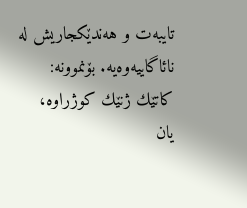تايبه‌ت و هه‌ندێكجاريش له‌ نائاگاييه‌وه‌يه. بۆنموونه‌: كاتێك ژنێك كوژراوه‌، يان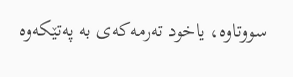سووتاوه‌، ياخود ته‌رمه‌كه‌ى به‌ په‌تێكه‌وه‌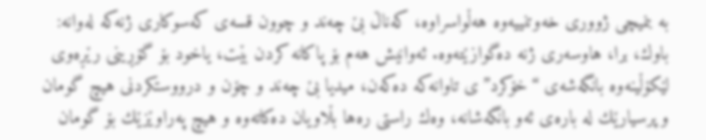به‌ بنميچى ژوورى خه‌وتنييه‌وه‌ هه‌ڵواسراوه‌، كه‌ناڵ بێ چه‌ند و چوون قسه‌ى كه‌سوكارى ژنه‌كه‌ له‌وانه‌: باوك، برا، هاوسه‌رى ژنه‌ ده‌گوازێته‌وه‌. ئه‌وانيش هه‌م بۆ پاكانه‌ كردن بێت، ياخود بۆ گۆڕينى رێڕه‌وى لێكۆڵينه‌وه‌ بانگه‌شه‌ى “خۆكرد”ى تاوانه‌كه‌ ده‌كه‌ن، ميديا بێ چه‌ند و چۆن و درووستكردنى هيچ گومان و پرسيارێك له‌ باره‌ى ئه‌و بانگه‌شانه‌، وه‌ك راستى ره‌ها بڵاويان ده‌كاته‌وه‌ و هيچ په‌راوێزێك بۆ گومان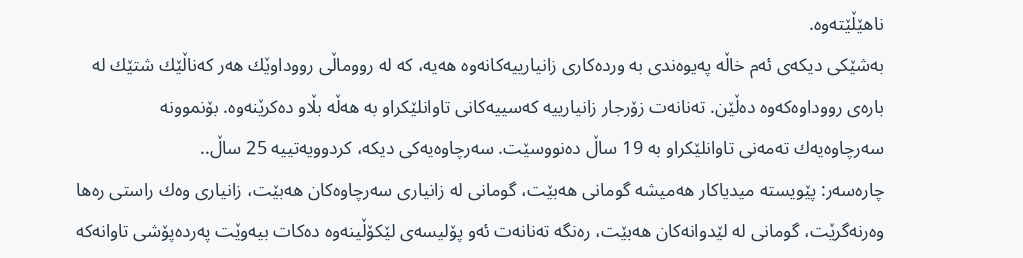ناهێڵێته‌وه‌.
به‌شێكى ديكه‌ى ئه‌م خاڵه‌ په‌يوه‌ندى به‌ ورده‌كارى زانيارييه‌كانه‌وه‌ هه‌يه‌، كه‌ له‌ رووماڵى رووداوێك هه‌ر كه‌ناڵێك شتێك له‌ باره‌ى رووداوه‌كه‌وه‌ ده‌ڵێن. ته‌نانه‌ت زۆرجار زانيارييه‌ كه‌سييه‌كانى تاوانلێكراو به‌ هه‌ڵه‌ بڵاو ده‌كرێنه‌وه‌. بۆنموونه‌ سه‌رچاوه‌يه‌ك ته‌مه‌نى تاوانلێكراو به‌ 19 ساڵ ده‌نووسێت. سه‌رچاوه‌يه‌كى ديكه،‌ كردوويه‌تييه‌ 25 ساڵ..
چاره‌سه‌ر: پێويسته‌ ميدياكار هه‌ميشه‌ گومانى هه‌بێت، گومانى له‌ زانيارى سه‌رچاوه‌كان هه‌بێت، زانيارى وه‌ك راستى ره‌ها وه‌رنه‌گرێت، گومانى له‌ لێدوانه‌كان هه‌بێت، ره‌نگه‌ ته‌نانه‌ت ئه‌و پۆليسه‌ى لێكۆڵينه‌وه‌ ده‌كات بيه‌وێت په‌رده‌پۆشى تاوانه‌كه‌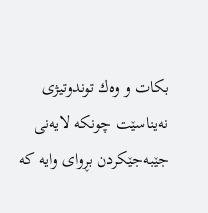بكات و وه‌ك توندوتيژى نه‌يناسێت چونكه‌ لايه‌نى جێبه‌جێكردن بڕواى وايه‌ كه‌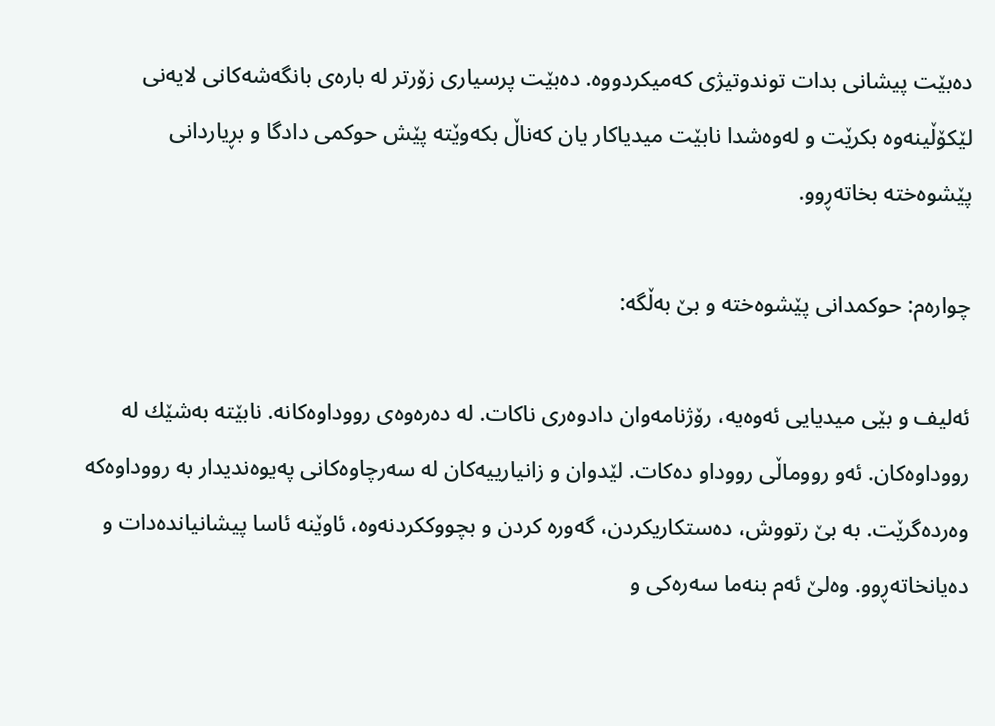ده‌بێت پيشانى بدات توندوتيژى كه‌ميكردووه‌. ده‌بێت پرسيارى زۆرتر له‌ باره‌ى بانگه‌شه‌كانى لايه‌نى لێكۆڵينه‌وه‌ بكرێت و له‌وه‌شدا نابێت ميدياكار يان كه‌ناڵ بكه‌وێته‌ پێش حوكمى دادگا و بڕياردانى پێشوه‌خته‌ بخاته‌ڕوو.

چواره‌م: حوكمدانى پێشوه‌خته‌ و بێ به‌ڵگه‌:

ئه‌ليف و بێى ميديايى ئه‌وه‌يه‌،‌ رۆژنامه‌وان دادوه‌رى ناكات. له‌ ده‌ره‌وه‌ى رووداوه‌كانه. نابێته‌ به‌شێك له‌ رووداوه‌كان. ئه‌و رووماڵى رووداو ده‌كات. لێدوان و زانيارييه‌كان له‌ سه‌رچاوه‌كانى په‌يوه‌نديدار به‌ رووداوه‌كه‌ وه‌رده‌گرێت. به‌ بێ رتووش، ده‌ستكاريكردن، گه‌وره‌ كردن و بچووككردنه‌وه،‌ ئاوێنه‌ ئاسا پيشانيانده‌دات و ده‌يانخاته‌ڕوو. وه‌لێ ئه‌م بنه‌ما سه‌ره‌كى و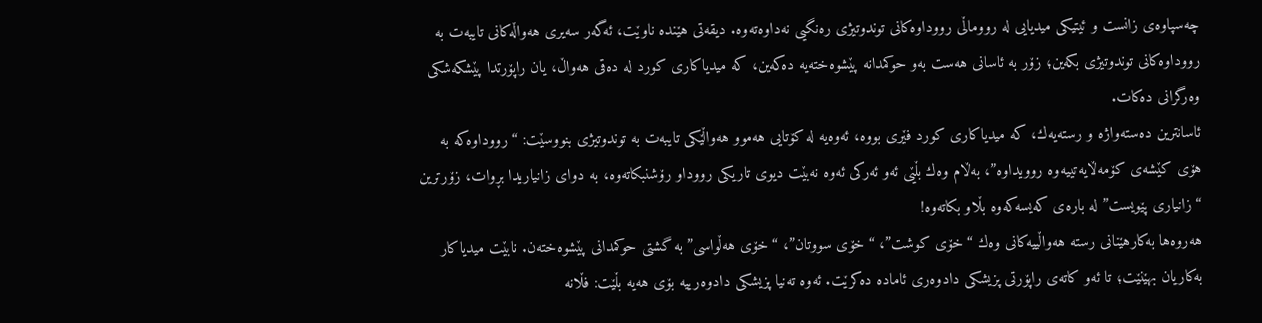چه‌سپاوه‌ى زانست و ئيتيكى ميديايى له‌ رووماڵى رووداوه‌كانى توندوتيژى ره‌نگيى نه‌داوه‌ته‌وه‌. ديقه‌تى هێنده‌ ناوێت، ئه‌گه‌ر سه‌يرى هه‌واڵه‌كانى تايبه‌ت به‌ رووداوه‌كانى توندوتيژى بكه‌ين؛ زۆر به‌ ئاسانى هه‌ست به‌و حوكمدانه‌ پێشوه‌خته‌يه‌ ده‌كه‌ين، كه‌‌ ميدياكارى كورد له‌ ده‌قى هه‌واڵ، يان راپۆرتدا پێشكه‌شكى وه‌رگرانى ده‌كات.
ئاسانترين ده‌سته‌واژه‌ و رسته‌يه‌ك، كه‌ ميدياكارى كورد فێرى بووه‌، ئه‌وه‌يه‌ له‌ كۆتايى هه‌موو هه‌واڵێكى تايبه‌ت به‌ توندوتيژى بنووسێت: “رووداوه‌كه‌ به‌ هۆى كێشه‌ى كۆمه‌ڵايه‌تييه‌وه‌ روويداوه‌”، به‌ڵام وه‌ك بڵێى ئه‌و ئه‌ركى ئه‌وه‌ نه‌بێت ديوى تاريكى رووداو رۆشنبكاته‌وه‌، به‌ دواى زانياريدا بڕوات، زۆرترين “زانيارى پێويست” له‌ باره‌ى كه‌يسه‌كه‌وه‌ بڵاو بكاته‌وه‌!
هه‌روه‌ها به‌كارهێنانى رسته‌ هه‌واڵييه‌كانى وه‌ك “خۆى كوشت”، “خۆى سووتان”، “خۆى هه‌ڵواسى” به‌ گشتى حوكمدانى پێشوه‌خته‌ن. نابێت ميدياكار به‌كاريان بهێنێت؛ تا ئه‌و كاته‌ى راپۆرتى پزيشكى دادوه‌رى ئاماده‌ ده‌كرێت. ئه‌وه‌ ته‌نيا پزيشكى دادوه‌رييه‌‌ بۆى هه‌يه‌ بڵێت: فڵانه‌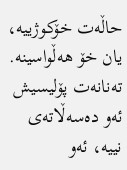حاڵه‌ت خۆكوژييه‌، يان خۆ هه‌ڵواسينه‌. ته‌نانه‌ت پۆليسيش ئه‌و ده‌سه‌ڵاته‌ى نييه‌، ئه‌و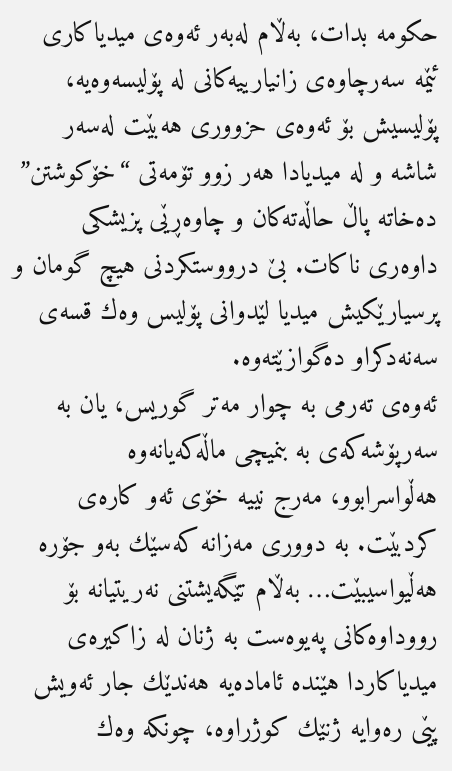حكومه‌ بدات، به‌ڵام له‌به‌ر ئه‌وه‌ى ميدياكارى ئێمه‌ سه‌رچاوه‌ى زانيارييه‌كانى له‌ پۆليسه‌وه‌يه‌‌، پۆليسيش بۆ ئه‌وه‌ى حزوورى هه‌بێت له‌سه‌ر شاشه‌ و له‌ ميديادا هه‌ر زوو تۆمه‌تى “خۆكوشتن” ده‌خاته‌ پاڵ حاڵه‌ته‌كان و چاوه‌ڕێى پزيشكى داوه‌رى ناكات. بێ درووستكردنى هيچ گومان و پرسيارێكيش ميديا لێدوانى پۆليس وه‌ك قسه‌ى سه‌نه‌دكراو ده‌گوازێته‌وه‌.
ئه‌وه‌ى ته‌رمى به‌ چوار مه‌تر گوريس، يان به‌ سه‌رپۆشه‌كه‌ى به‌ بنميچى ماڵه‌كه‌يانه‌وه‌ هه‌ڵواسرابوو، مه‌رج نييه‌ خۆى ئه‌و كاره‌ى كردبێت. به‌ دوورى مه‌زانه‌ كه‌سێك به‌و جۆره‌ هه‌ڵيواسيبێت… به‌ڵام تێگه‌يشتنى نه‌ريتيانه‌ بۆ رووداوه‌كانى په‌يوه‌ست به‌ ژنان له‌ زاكيره‌ى ميدياكاردا هێنده‌ ئاماده‌يه‌ هه‌ندێك جار ئه‌ويش پێى ره‌وايه‌ ژنێك كوژراوه‌، چونكه‌ وه‌ك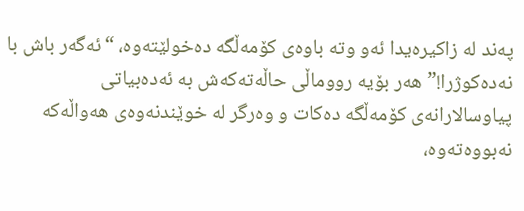په‌ند له‌ زاكيره‌يدا ئه‌و وته‌ باوه‌ى كۆمه‌ڵگه‌ ده‌خولێته‌وه‌، “ئه‌گه‌ر باش با نه‌ده‌كوژرا!” هه‌ر بۆيه‌ رووماڵى حاڵه‌ته‌كه‌ش به‌ ئه‌ده‌بياتى پياوسالارانه‌ى كۆمه‌ڵگه‌ ده‌كات و وه‌رگر له‌ خوێندنه‌وه‌ى هه‌واڵه‌كه‌ نه‌بووه‌ته‌وه‌،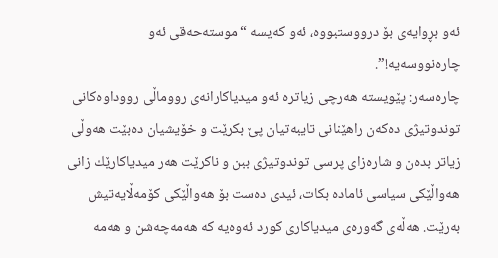ئه‌و بڕوايه‌ى بۆ درووستبووه‌، ئه‌و كه‌يسه‌ “موسته‌حه‌قى ئه‌و چاره‌نووسه‌يه‌!”.
چاره‌سه‌ر: پێويسته‌ هه‌رچى زياتره‌ ئه‌و ميدياكارانه‌ى رووماڵى رووداوه‌كانى توندوتيژى ده‌كه‌ن راهێنانى تايبه‌تيان پێ بكرێت و خۆيشيان ده‌بێت هه‌وڵى زياتر بده‌ن و شاره‌زاى پرسى توندوتيژى ببن و ناكرێت هه‌ر ميدياكارێك زانى هه‌واڵێكى سياسى ئاماده‌ بكات، ئيدى ده‌ست بۆ هه‌واڵێكى كۆمه‌ڵايه‌تيش به‌رێت. هه‌ڵه‌ى گه‌وره‌ى ميدياكارى كورد ئه‌وه‌يه‌ كه‌ هه‌مه‌چه‌شن و هه‌مه‌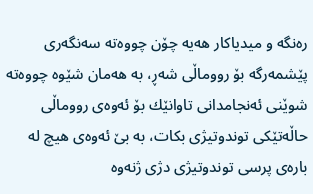ره‌نگه‌ و ميدياكار هه‌يه‌ چۆن چووه‌ته‌ سه‌نگه‌رى پێشمه‌رگه‌ بۆ رووماڵى شه‌ڕ، به‌ هه‌مان شێوه‌ چووه‌ته‌ شوێنى ئه‌نجامدانى تاوانێك بۆ ئه‌وه‌ى رووماڵى حاڵه‌تێكى توندوتيژى بكات، به‌ بێ ئه‌وه‌ى هيچ له‌ باره‌ى پرسى توندوتيژى دژى ژنه‌وه‌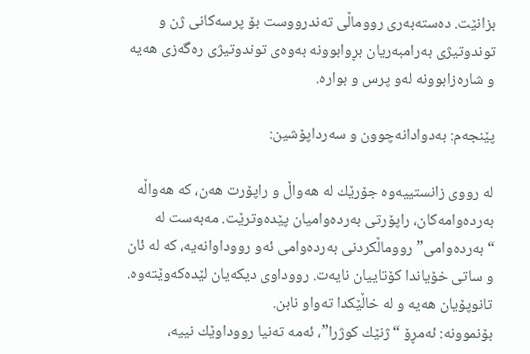بزانێت. ده‌سته‌به‌رى رووماڵى ته‌ندرووست بۆ پرسه‌كانى ژن و توندوتيژى به‌رامبه‌ريان بڕوابوونه‌ به‌وه‌ى توندوتيژى ره‌گه‌زى هه‌يه‌ و شاره‌زابوونه‌ له‌و پرس و بواره‌.

پێنجه‌م: به‌دوادانه‌چوون و سه‌رداپۆشين:

له‌ رووى زانستييه‌وه‌ جۆرێك له‌ هه‌واڵ و راپۆرت هه‌ن، كه‌ هه‌واڵه‌ به‌رده‌وامه‌كان، راپۆرتى به‌رده‌واميان پێده‌وترێت. مه‌به‌ست له‌ “به‌رده‌وامى” رووماڵكردنى به‌رده‌وامى ئه‌و رووداوانه‌يه،‌ كه‌ له‌ ئان و ساتى خۆياندا كۆتاييان نايه‌ت. رووداوى ديكه‌يان لێده‌كه‌وێته‌وه. تانوپۆيان هه‌يه‌ و له‌ خاڵێكدا ته‌واو نابن.
بۆنموونه‌: ئه‌مڕۆ “ژنێك كوژرا”، ئه‌مه‌ ته‌نيا رووداوێك نييه،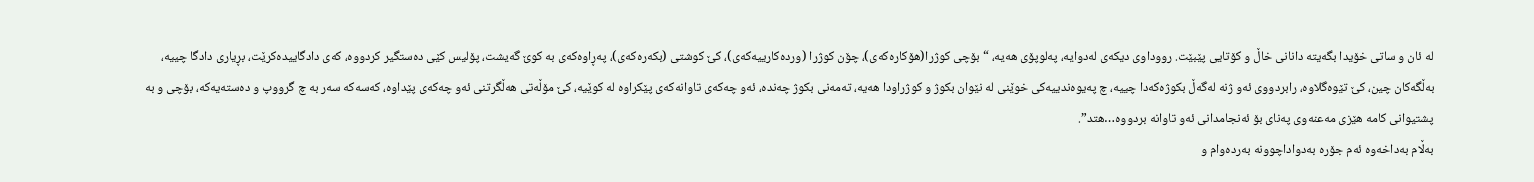له‌ ئان و ساتى خۆيدا بگه‌يته‌ دانانى خاڵ و كۆتايى پێبێت. رووداوى ديكه‌ى له‌دوايه‌، په‌لوپۆى هه‌يه‌، “بۆچى كوژرا(هۆكاره‌كه‌ى)، چۆن كوژرا (ورده‌كارييه‌كه‌ى)، كێ كوشتى (بكه‌ره‌كه‌ى)، په‌ڕاوه‌كه‌ى به‌ كوێ گه‌يشت، پۆليس كێى ده‌ستگير كردووه‌، كه‌ى دادگاييده‌كرێت، بڕيارى دادگا چييه‌، به‌ڵگه‌كان چين، كێ تێوه‌گلاوه‌، رابردووى ئه‌و ژنه‌ له‌گه‌ڵ بكوژه‌كه‌دا چييه‌، چ په‌يوه‌ندييه‌كى خوێنى له‌ نێوان بكوژ و كوژراودا هه‌يه‌، ته‌مه‌نى بكوژ چه‌نده‌، ئه‌و چه‌كه‌ى تاوانه‌كه‌ى پێكراوه‌ له‌ كوێيه‌، كێ مۆڵه‌تى هه‌ڵگرتنى ئه‌و چه‌كه‌ى پێداوه‌، كه‌سه‌كه‌ سه‌ر به‌ چ گرووپ و ده‌سته‌يه‌كه‌، بۆچى و به‌ پشتيوانى كامه‌ هێزى مه‌عنه‌وى په‌ناى بۆ ئه‌نجامدانى ئه‌و تاوانه‌ بردووه‌…هتد”.
به‌ڵام به‌داخه‌وه‌ ئه‌م جۆره‌ به‌دواداچوونه‌ به‌رده‌وام و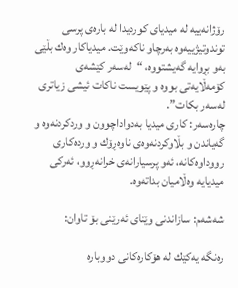رۆژانه‌ييه‌ له‌ ميدياى كورديدا له‌ باره‌ى پرسى توندوتيژييه‌وه‌ به‌رچاو ناكه‌وێت. ميدياكار وه‌ك بڵێى به‌و بڕوايه‌ گه‌يشتووه‌، “له‌سه‌ر كێشه‌ى كۆمه‌ڵايه‌تى بووه‌ و پێويست ناكات ئيشى زياترى له‌سه‌ر بكات”.
چاره‌سه‌ر: كارى ميديا به‌دواداچوون و وردكردنه‌وه‌ و گه‌ياندن و بڵاوكردنه‌وه‌ى ناوه‌ڕۆك و ورده‌كارى رووداوه‌كانه‌، ئه‌و پرسيارانه‌ى خرانه‌ڕوو، ئه‌ركى ميديايه‌ وه‌ڵاميان بداته‌وه‌.

شه‌شه‌م: سازاندنى وێناى ئه‌رێنى بۆ تاوان:

ره‌نگه‌ يه‌كێك له‌ هۆكاره‌كانى دووباره‌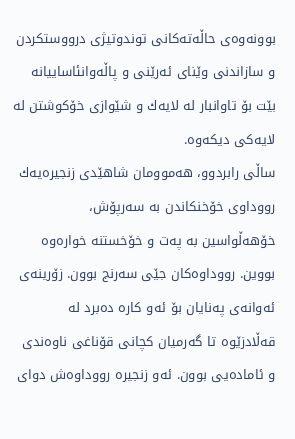بوونه‌وه‌ى حاڵه‌ته‌كانى توندوتيژى درووستكردن و سازاندنى وێناى ئه‌رێنى و پاڵه‌وانئاساييانه‌ بێت بۆ تاوانبار له‌ لايه‌ك و شێوازى خۆكوشتن له‌ لايه‌كى ديكه‌وه‌.
ساڵى رابردوو، هه‌موومان شاهێدى زنجيره‌يه‌ك رووداوى خۆخنكاندن به‌ سه‌رپۆش، خۆهه‌ڵواسين به‌ په‌ت و خۆخستنه‌ خواره‌وه‌ بووين. رووداوه‌كان جێى سه‌رنج بوون. زۆرينه‌ى ئه‌وانه‌ى په‌نايان بۆ ئه‌و كاره‌ ده‌برد له‌ قه‌ڵادزێوه‌ تا گه‌رميان كچانى قۆناغى ناوه‌ندى و ئاماده‌يى بوون. ئه‌و زنجيره‌ رووداوه‌ش دواى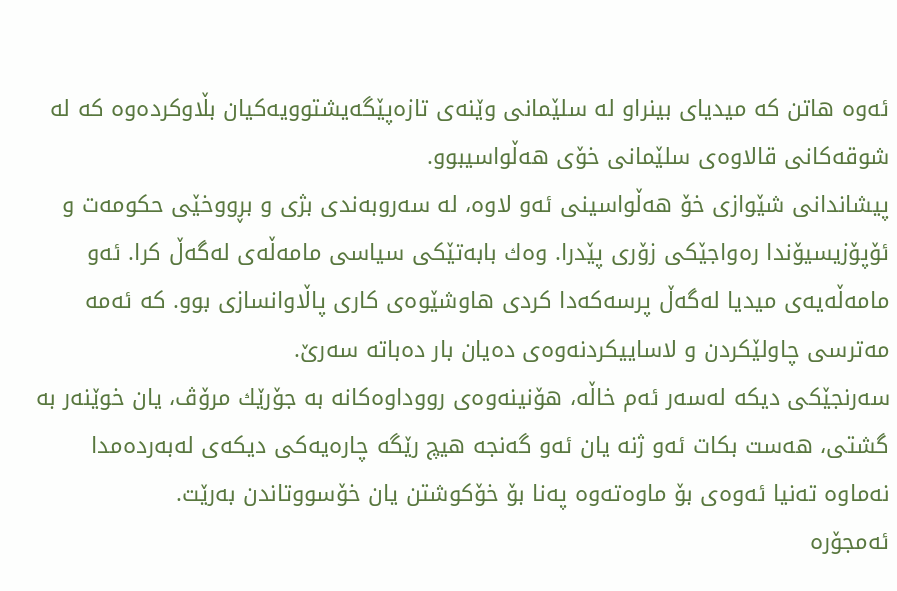ئه‌وه‌ هاتن كه‌ ميدياى بينراو له‌ سلێمانى وێنه‌ى تازه‌پێگه‌يشتوويه‌كيان بڵاوكرده‌وه‌ كه‌ له‌ شوقه‌كانى قالاوه‌ى سلێمانى خۆى هه‌ڵواسيبوو.
پيشاندانى شێوازى خۆ هه‌ڵواسينى ئه‌و لاوه‌، له‌ سه‌روبه‌ندى بژى و بڕووخێى حكومه‌ت و ئۆپۆزيسيۆندا ره‌واجێكى زۆرى پێدرا. وه‌ك بابه‌تێكى سياسى مامه‌ڵه‌ى له‌گه‌ڵ كرا. ئه‌و مامه‌ڵه‌يه‌ى ميديا له‌گه‌ڵ پرسه‌كه‌دا كردى هاوشێوه‌ى كارى پاڵاوانسازى بوو. كه‌ ئه‌مه‌ مه‌ترسى چاولێكردن و لاساييكردنه‌وه‌ى ده‌يان بار ده‌باته‌ سه‌رێ.
سه‌رنجێكى ديكه‌ له‌سه‌ر ئه‌م خاڵه‌، هۆنينه‌وه‌ى رووداوه‌كانه‌ به‌ جۆرێك مرۆڤ، يان خوێنه‌ر به‌ گشتى، هه‌ست بكات ئه‌و ژنه‌ يان ئه‌و گه‌نجه‌ هيچ رێگه‌ چاره‌يه‌كى ديكه‌ى له‌به‌رده‌مدا نه‌ماوه‌ ته‌نيا ئه‌وه‌ى بۆ ماوه‌ته‌وه‌ په‌نا بۆ خۆكوشتن يان خۆسووتاندن به‌رێت.
ئه‌مجۆره‌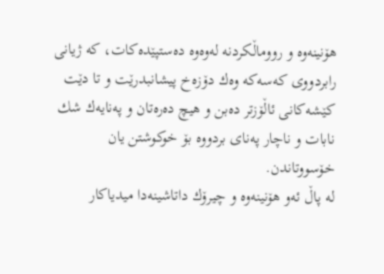هۆنينه‌وه‌ و رووماڵكردنه‌ له‌وه‌وه‌ ده‌ستپێده‌كات، كه‌ ژيانى رابردووى كه‌سه‌كه‌ وه‌ك دۆزه‌خ پيشانبدرێت و تا دێت كێشه‌كانى ئاڵۆزتر ده‌بن و هيچ ده‌ره‌تان و په‌نايه‌ك شك نابات و ناچار په‌ناى بردووه‌ بۆ خوكوشتن يان خۆسووتاندن.
له‌ پاڵ ئه‌و هۆنينه‌وه‌ و چيرۆك داتاشينه‌دا ميدياكار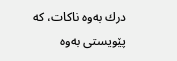درك به‌وه‌ ناكات، كه‌ پێويستى به‌وه‌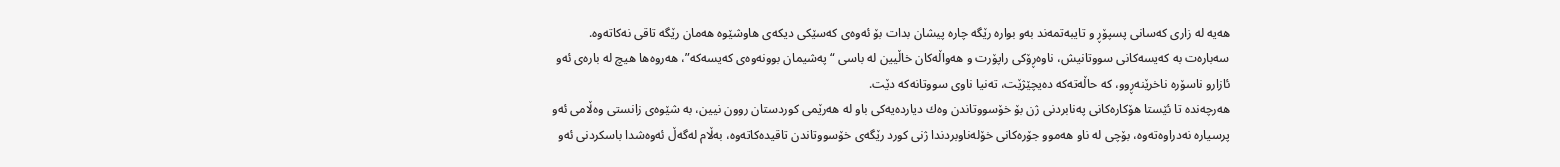هه‌يه‌ له‌ زارى كه‌سانى پسپۆڕ و تايبه‌تمه‌ند به‌و بواره‌ رێگه‌ چاره‌ پيشان بدات بۆ ئه‌وه‌ى كه‌سێكى ديكه‌ى هاوشێوه‌ هه‌مان رێگه‌ تاقى نه‌كاته‌وه‌.
سه‌باره‌ت به‌ كه‌يسه‌كانى سووتانيش، ناوه‌ڕۆكى راپۆرت و هه‌واڵه‌كان خاڵيين له‌ باسى “په‌شيمان بوونه‌وه‌ى كه‌يسه‌كه‌”، هه‌روه‌ها هيچ له‌ باره‌ى ئه‌و ئازارو ناسۆره‌ ناخرێنه‌ڕوو، كه‌ حاڵه‌ته‌كه‌ ده‌يچێژێت، ته‌نيا ناوى سووتانه‌كه‌ دێت.
هه‌رچه‌نده‌ تا ئێستا هۆكاره‌كانى په‌نابردنى ژن بۆ خۆسووتاندن وه‌ك ديارده‌يه‌كى باو له‌ هه‌رێمى كوردستان روون نيين، به‌ شێوه‌ى زانستى وه‌ڵامى ئه‌و پرسياره‌ نه‌دراوه‌ته‌وه‌، بۆچى له‌ ناو هه‌موو جۆره‌كانى خۆله‌ناوبردندا ژنى كورد رێگه‌ى خۆسووتاندن تاقيده‌كاته‌وه‌، به‌ڵام له‌گه‌ڵ ئه‌وه‌شدا باسكردنى ئه‌و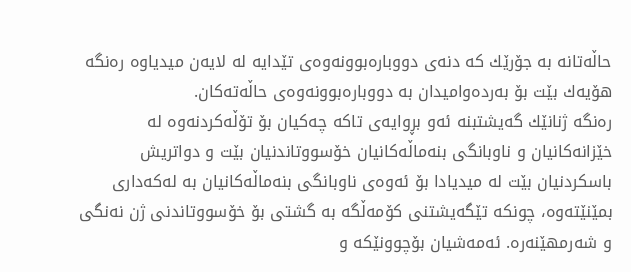حاڵه‌تانه‌ به‌ جۆرێك كه‌ دنه‌ى دووباره‌بوونه‌وه‌ى تێدايه‌ له‌ لايه‌ن ميدياوه‌ ره‌نگه‌ هۆيه‌ك بێت بۆ به‌رده‌واميدان به‌ دووباره‌بوونه‌وه‌ى حاڵه‌ته‌كان.
ره‌نگه‌ ژنانێك گه‌يشتبنه‌ ئه‌و بڕوايه‌ى تاكه‌ چه‌كيان بۆ تۆڵه‌كردنه‌وه‌ له‌ خێزانه‌كانيان و ناوبانگى بنه‌ماڵه‌كانيان خۆسووتاندنيان بێت و دواتريش باسكردنيان بێت له‌ ميديادا بۆ ئه‌وه‌ى ناوبانگى بنه‌ماڵه‌كانيان به‌ له‌كه‌دارى بمێنێته‌وه‌، چونكه‌ تێگه‌يشتنى كۆمه‌ڵگه‌ به‌ گشتى بۆ خۆسووتاندنى ژن نه‌نگى و شه‌رمهێنه‌ره‌. ئه‌مه‌شيان بۆچوونێكه‌ و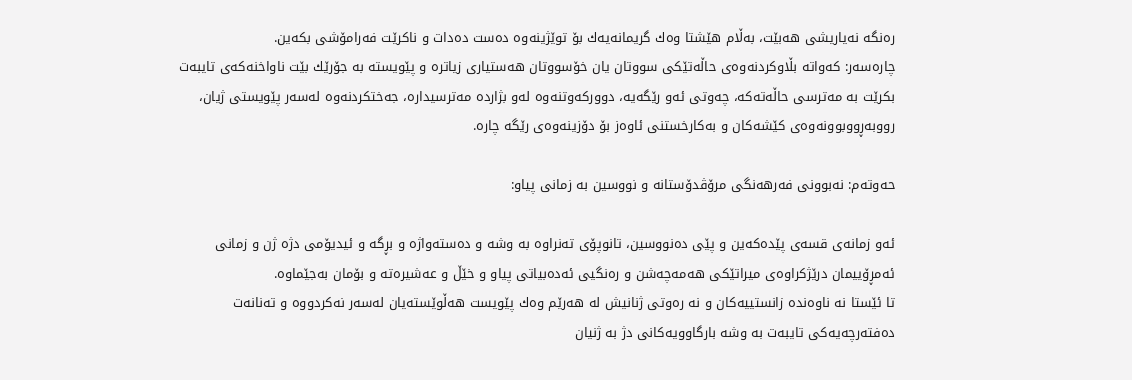ره‌نگه‌ نه‌ياريشى هه‌بێت، به‌ڵام هێشتا وه‌ك گريمانه‌يه‌ك بۆ توێژينه‌وه‌ ده‌ست ده‌دات و ناكرێت فه‌رامۆشى بكه‌ين.
چاره‌سه‌ر: كه‌واته‌ بڵاوكردنه‌وه‌ى حاڵه‌تێكى سووتان يان خۆسووتان هه‌ستيارى زياتره‌ و پێويسته‌ به‌ جۆرێك بێت ناواخنه‌كه‌ى تايبه‌ت بكرێت به‌ مه‌ترسى حاڵه‌ته‌كه‌، چه‌وتى ئه‌و رێگه‌يه، دووركه‌وتنه‌وه‌ له‌و بژارده‌ مه‌ترسيداره، جه‌ختكردنه‌وه‌ له‌سه‌ر پێويستى ژيان، رووبه‌ڕووبوونه‌وه‌ى كێشه‌كان و به‌كارخستنى ئاوه‌ز بۆ دۆزينه‌وه‌ى رێگه‌ چاره.

حه‌وته‌م: نه‌بوونى فه‌رهه‌نگى مرۆڤدۆستانه‌ و نووسين به‌ زمانى پياو:

ئه‌و زمانه‌ى قسه‌ى پێده‌كه‌ين و پێى ده‌نووسين، تانوپۆى ته‌نراوه‌ به‌ وشه‌ و ده‌سته‌واژه‌ و بڕگه‌ و ئيديۆمى دژه‌ ژن و زمانى ئه‌مڕۆييمان درێژكراوه‌ى ميراتێكى هه‌مه‌چه‌شن و ره‌نگيى ئه‌ده‌بياتى پياو و خێڵ و عه‌شيره‌ته‌ و بۆمان به‌جێماوه‌.
تا ئێستا نه‌ ناوه‌نده‌ زانستييه‌كان و نه‌ ره‌وتى ژنانيش له‌ هه‌رێم وه‌ك پێويست هه‌ڵوێسته‌يان له‌سه‌ر نه‌كردووه‌ و ته‌نانه‌ت ده‌فته‌رچه‌يه‌كى تايبه‌ت به‌ وشه‌ بارگاوويه‌كانى دژ به‌ ژنيان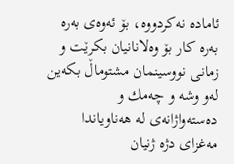ئاماده‌ نه‌كردووه‌، بۆ ئه‌وه‌ى به‌ره‌ به‌ره‌ كار بۆ وه‌لانانيان بكرێت و زمانى نووسينمان مشتوماڵ بكه‌ين له‌و وشه‌ و چه‌مك و ده‌سته‌واژانه‌ى له‌ هه‌ناوياندا مه‌غزاى دژه‌ ژنيان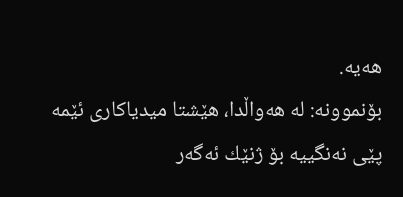هه‌يه‌.
بۆنموونه‌: له‌ هه‌واڵدا، هێشتا ميدياكارى ئێمه‌ پێى نه‌نگييه‌ بۆ ژنێك ئه‌گه‌ر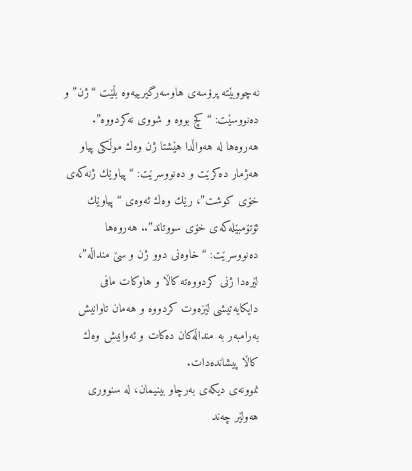نه‌چووبێته‌ پرۆسه‌ى هاوسه‌رگيرييه‌وه‌ بڵێت “ژن” و ده‌نووسێت: “كچ بووه‌ و شووى نه‌كردووه‌”.
هه‌روه‌ها له‌ هه‌واڵدا هێشتا ژن وه‌ك موڵكى پياو هه‌ژمار ده‌كرێت و ده‌نووسرێت: “پياوێك ژنه‌كه‌ى خۆى كوشت”، رێك وه‌ك ئه‌وه‌ى “پياوێك ئۆتۆمبێله‌كه‌ى خۆى سووتاند”.. هه‌روه‌ها ده‌نووسرێت: “خاوه‌نى دوو ژن و سێ منداڵه‌”، لێره‌دا ژنى كردووه‌ته‌ كاڵا و هاوكات مافى دايكايه‌تيشى لێزه‌وت كردووه‌ و هه‌مان تاوانيش به‌رامبه‌ر به‌ منداڵه‌كان ده‌كات و ئه‌وانيش وه‌ك كاڵا پيشانده‌دات.
نموونه‌ى ديكه‌ى به‌رچاو بينيمان، له‌ سنوورى هه‌ولێر چه‌ند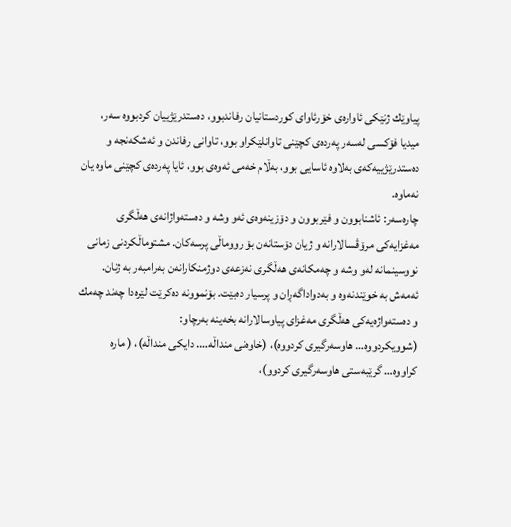پياوێك ژنێكى ئاواره‌ى خۆرئاواى كوردستانيان رفاندبوو، ده‌ستدرێژييان كردبووه‌ سه‌ر، ميديا فۆكسى له‌سه‌ر په‌رده‌ى كچێنى تاوانلێكراو بوو، تاوانى رفاندن و ئه‌شكه‌نجه‌ و ده‌ستدرێژييه‌كه‌ى به‌لاوه‌ ئاسايى بوو، به‌ڵام خه‌مى ئه‌وه‌ى بوو، ئايا په‌رده‌ى كچێنى ماوه‌ يان نه‌ماوه‌.
چاره‌سه‌ر: ئاشنابوون و فێربوون و دۆزينه‌وه‌ى ئه‌و وشه‌ و ده‌سته‌واژانه‌ى هه‌ڵگرى مه‌غزايه‌كى مرۆڤسالارانه‌ و ژيان دۆستانه‌ن بۆ رووماڵى پرسه‌كان. مشتوماڵكردنى زمانى نووسينمانه‌ له‌و وشه‌ و چه‌مكانه‌ى هه‌ڵگرى نه‌زعه‌ى دوژمنكارانه‌ن به‌رامبه‌ر به‌ ژنان. ئه‌مه‌ش به‌ خوێندنه‌وه‌ و به‌دواداگه‌ڕان و پرسيار ده‌بێت. بۆنموونه‌ ده‌كرێت لێره‌دا چه‌ند چه‌مك و ده‌سته‌واژه‌يه‌كى هه‌ڵگرى مه‌غزاى پياوسالارانه‌ بخه‌ينه‌ به‌رچاو:
(شوويكردووه‌… هاوسه‌رگيرى كردووه‌)، (خاوه‌نى منداڵه‌…. دايكى منداڵه‌)، ( ماره‌ كراووه‌… گرێبه‌ستى هاوسه‌رگيرى كردوو)،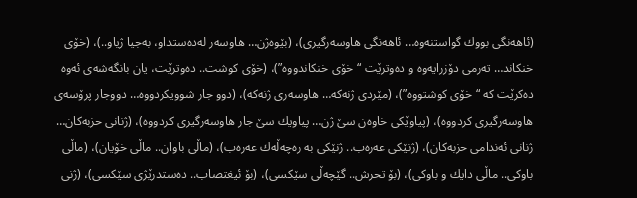(ئاهه‌نگى بووك گواستنه‌وه‌… ئاهه‌نگى هاوسه‌رگيرى)، (بێوه‌ژن… هاوسه‌ر له‌ده‌ستداو، به‌جيا ژياو..)، (خۆى خنكاند… ته‌رمى دۆزرايه‌وه‌ و ده‌وترێت “خۆى خنكاندووه‌”)، (خۆى كوشت.. ده‌وترێت، يان بانگه‌شه‌ى ئه‌وه‌ ده‌كرێت كه‌ “خۆى كوشتووه‌”)، (مێردى ژنه‌كه‌… هاوسه‌رى ژنه‌كه‌)، (دوو جار شوويكردووه‌… دووجار پرۆسه‌ى هاوسه‌رگيرى كردووه‌)، (پياوێكى خاوه‌ن سێ ژن… پياويك سێ جار هاوسه‌رگيرى كردووه‌)، (ژنانى حزبه‌كان… ژنانى ئه‌ندامى حزبه‌كان)، (ژنێكى عه‌ره‌ب.. ژنێكى به‌ ره‌چه‌ڵه‌ك عه‌ره‌ب)، (ماڵى باوان.. ماڵى خۆيان)، (ماڵى باوكى.. ماڵى دايك و باوكى)، (بۆ تحرش.. گێچه‌ڵى سێكسى)، (بۆ ئيغتصاب.. ده‌ستدرێژى سێكسى)، (ژنى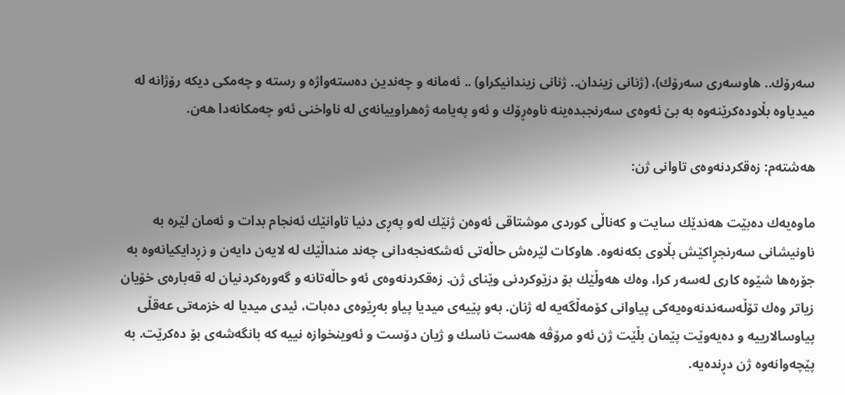سه‌رۆك.. هاوسه‌رى سه‌رۆك)، (ژنانى زيندان.. ژنانى زيندانيكراو) .. ئه‌مانه‌ و چه‌ندين ده‌سته‌واژه‌ و رسته‌ و چه‌مكى ديكه‌ رۆژانه‌ له‌ ميدياوه‌ بڵاوده‌كرێنه‌وه‌ به‌ بێ ئه‌وه‌ى سه‌رنجبده‌ينه‌ ناوه‌ڕۆك و ئه‌و په‌يامه‌ ژه‌هراوييانه‌ى له‌ ناواخنى ئه‌و چه‌مكانه‌دا هه‌ن.

هه‌شته‌م: زه‌قكردنه‌وه‌ى تاوانى ژن:

ماوه‌يه‌ك ده‌بێت هه‌ندێك سايت و كه‌ناڵى كوردى موشتاقى ئه‌وه‌ن ژنێك له‌و په‌ڕى دنيا تاوانێك ئه‌نجام بدات و ئه‌مان لێره‌ به‌ ناونيشانى سه‌رنجڕاكێش بڵاوى بكه‌نه‌وه‌. هاوكات لێره‌ش حاڵه‌تى ئه‌شكه‌نجه‌دانى چه‌ند منداڵێك له‌ لايه‌ن دايه‌ن و زڕدايكيانه‌وه‌ به‌ جۆره‌ها شێوه‌ كارى له‌سه‌ر كرا، وه‌ك هه‌وڵێك بۆ دزێوكردنى وێناى ژن. زه‌قكردنه‌وه‌ى ئه‌و حاڵه‌تانه‌ و گه‌وره‌كردنيان له‌ قه‌باره‌ى خۆيان زياتر وه‌ك تۆڵه‌سه‌ندنه‌وه‌يه‌كى پياوانى كۆمه‌ڵگه‌يه‌ له‌ ژنان. به‌و پێيه‌ى ميديا پياو به‌ڕێوه‌ى ده‌بات، ئيدى ميديا له‌ خزمه‌تى عه‌قڵى پياوسالارييه‌ و ده‌يه‌وێت پێمان بڵێت ژن ئه‌و مرۆڤه‌ هه‌ست ناسك و ژيان دۆست و ئه‌وينخوازه‌ نييه‌ كه‌ بانگه‌شه‌ى بۆ ده‌كرێت. به‌ پێچه‌وانه‌وه‌ ژن دڕنده‌يه‌.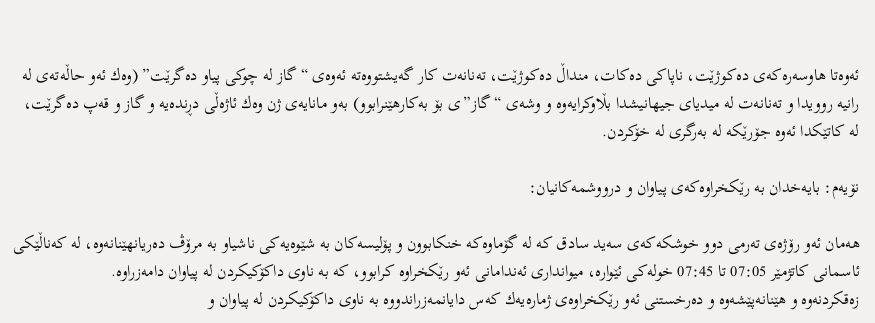ئه‌وه‌تا هاوسه‌ره‌كه‌ى ده‌كوژێت، ناپاكى ده‌كات، منداڵ ده‌كوژێت، ته‌نانه‌ت كار گه‌يشتووه‌ته‌ ئه‌وه‌ى “گاز له‌ چوكى پياو ده‌گرێت” (وه‌ك ئه‌و حاڵه‌ته‌ى له‌ رانيه‌ روويدا و ته‌نانه‌ت له‌ ميدياى جيهانيشدا بڵاوكرايه‌وه و وشه‌ى “گاز”ى بۆ به‌كارهێنرابوو‌) به‌و مانايه‌ى ژن وه‌ك ئاژه‌ڵى دڕنده‌يه‌ و گاز و قه‌پ ده‌گرێت، له‌ كاتێكدا ئه‌وه‌ جۆرێكه‌ له‌ به‌رگرى له‌ خۆكردن.

نۆيه‌م: بايه‌خدان به‌ رێكخراوه‌كه‌ى پياوان و درووشمه‌كانيان:

هه‌مان ئه‌و رۆژه‌ى ته‌رمى دوو خوشكه‌كه‌ى سه‌يد سادق كه‌ له‌ گۆماوه‌كه‌ خنكابوون و پۆليسه‌كان به‌ شێوه‌يه‌كى ناشياو به‌ مرۆڤ ده‌ريانهێنانه‌وه‌، له‌ كه‌ناڵێكى ئاسمانى كاتژمێر 07:05 تا 07:45 خوله‌كى ئێواره‌، ميواندارى ئه‌ندامانى ئه‌و رێكخراوه‌ كرابوو، كه‌ به‌ ناوى داكۆكيكردن له‌ پياوان دامه‌زراوه‌.
زه‌قكردنه‌وه‌ و هێنانه‌پێشه‌وه‌ و ده‌رخستنى ئه‌و رێكخراوه‌ى ژماره‌يه‌ك كه‌س دايانمه‌زراندووه‌ به‌ ناوى داكۆكيكردن له‌ پياوان و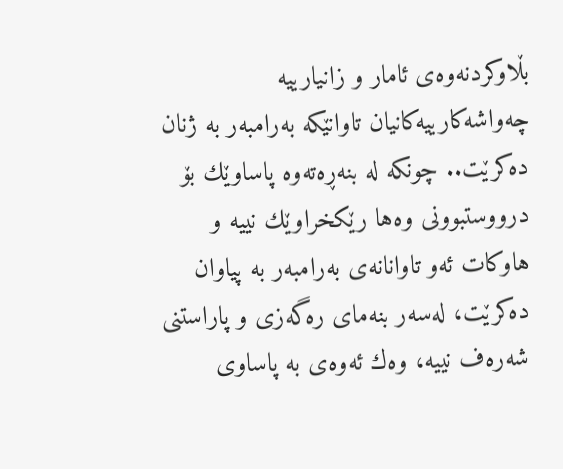بڵاوكردنه‌وه‌ى ئامار و زانيارييه‌ چه‌واشه‌كارييه‌كانيان تاوانێكه‌ به‌رامبه‌ر به‌ ژنان ده‌كرێت.. چونكه‌ له‌ بنه‌ڕه‌ته‌وه‌ پاساوێك بۆ درووستبوونى وه‌ها رێكخراوێك نييه‌ و هاوكات ئه‌و تاوانانه‌ى به‌رامبه‌ر به‌ پياوان ده‌كرێت، له‌سه‌ر بنه‌ماى ره‌گه‌زى و پاراستنى شه‌ره‌ف نييه‌، وه‌ك ئه‌وه‌ى به‌ پاساوى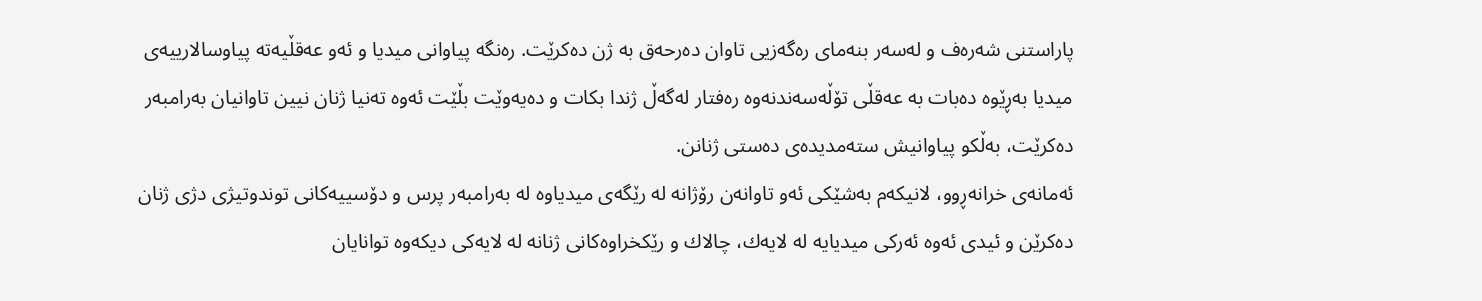پاراستنى شه‌ره‌ف و له‌سه‌ر بنه‌ماى ره‌گه‌زيى تاوان ده‌رحه‌ق به‌ ژن ده‌كرێت. ره‌نگه‌ پياوانى ميديا و ئه‌و عه‌قڵيه‌ته‌ پياوسالارييه‌ى ميديا به‌ڕێوه‌ ده‌بات به‌ عه‌قڵى تۆڵه‌سه‌ندنه‌وه‌ ره‌فتار له‌گه‌ڵ ژندا بكات و ده‌يه‌وێت بڵێت ئه‌وه‌ ته‌نيا ژنان نيين تاوانيان به‌رامبه‌ر ده‌كرێت، به‌ڵكو پياوانيش سته‌مديده‌ى ده‌ستى ژنانن.
ئه‌مانه‌ى خرانه‌ڕوو، لانيكه‌م به‌شێكى ئه‌و تاوانه‌ن رۆژانه‌ له‌ رێگه‌ى ميدياوه‌ له‌ به‌رامبه‌ر پرس و دۆسييه‌كانى توندوتيژى دژى ژنان ده‌كرێن و ئيدى ئه‌وه‌ ئه‌ركى ميديايه‌ له‌ لايه‌ك، چالاك و رێكخراوه‌كانى ژنانه‌ له‌ لايه‌كى ديكه‌وه‌ توانايان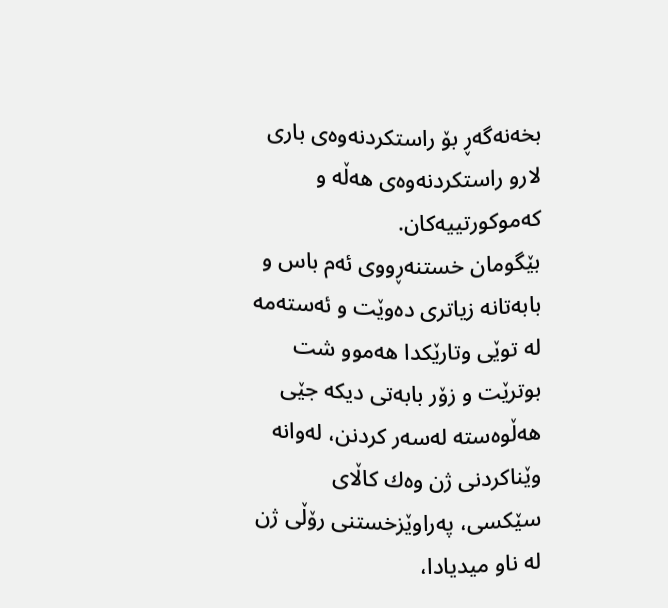بخه‌نه‌گه‌ڕ بۆ راستكردنه‌وه‌ى بارى لارو راستكردنه‌وه‌ى هه‌ڵه‌ و كه‌موكورتييه‌كان.
بێگومان خستنه‌ڕووى ئه‌م باس و بابه‌تانه‌ زياترى ده‌وێت و ئه‌سته‌مه‌ له‌ توێى وتارێكدا هه‌موو شت بوترێت و زۆر بابه‌تى ديكه‌ جێى هه‌ڵوه‌سته‌ له‌سه‌ر كردنن، له‌وانه‌ وێناكردنى ژن وه‌ك كاڵاى سێكسى، په‌راوێزخستنى رۆڵى ژن له‌ ناو ميديادا،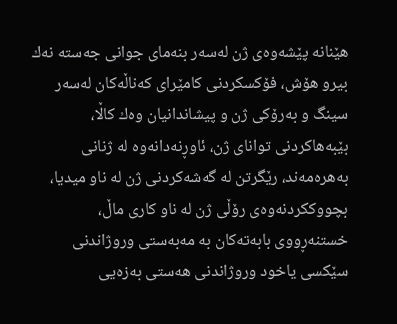هێنانه‌ پێشه‌وه‌ى ژن له‌سه‌ر بنه‌ماى جوانى جه‌سته‌ نه‌ك بيرو هۆش، فۆكسكردنى كامێراى كه‌ناڵه‌كان له‌سه‌ر سينگ و به‌رۆكى ژن و پيشاندانيان وه‌ك كاڵا، بێبه‌هاكردنى تواناى ژن، ئاوڕنه‌دانه‌وه‌ له‌ ژنانى به‌هره‌مه‌ند، رێگرتن له‌ گه‌شه‌كردنى ژن له‌ ناو ميديا، بچووككردنه‌وه‌ى رۆڵى ژن له‌ ناو كارى ماڵ، خستنه‌ڕووى بابه‌ته‌كان به‌ مه‌به‌ستى وروژاندنى سێكسى ياخود وروژاندنى هه‌ستى به‌زه‌يى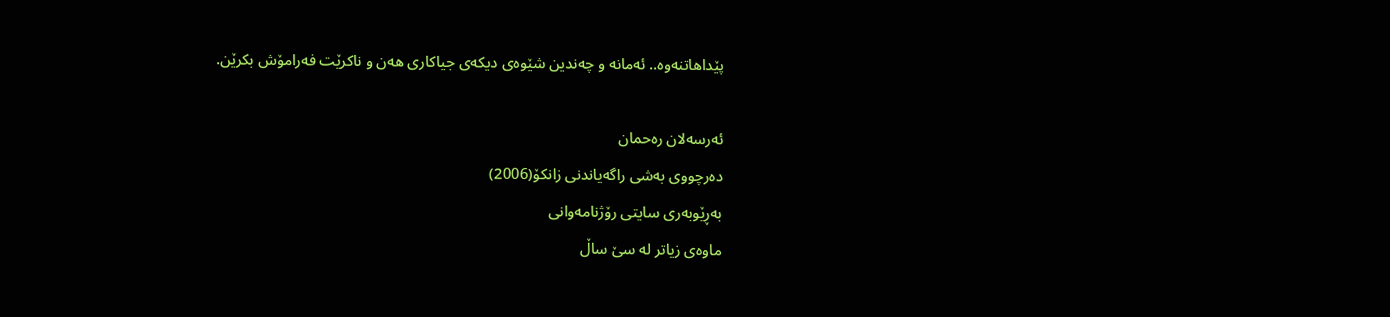پێداهاتنه‌وه‌.. ئه‌مانه‌ و چه‌ندين شێوه‌ى ديكه‌ى جياكارى هه‌ن و ناكرێت فه‌رامۆش بكرێن.

ئه‌رسه‌لان ره‌حمان
ده‌رچووى به‌شى راگه‌ياندنى زانكۆ(2006)
به‌ڕێوبه‌رى سايتى رۆژنامه‌وانى
ماوه‌ى زياتر له‌ سێ ساڵ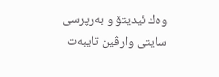وه‌ك ئيديتۆ و به‌رپرسى سايتى وارڤين تايبه‌ت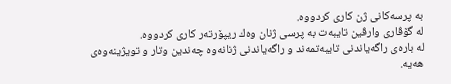به‌ پرسه‌كانى ژن كارى كردووه‌.
له‌ گۆڤارى وارڤين تايبه‌ت به‌ پرسى ژنان وه‌ك ريپۆرته‌ر كارى كردووه‌.
له‌ باره‌ى راگه‌ياندنى تايبه‌تمه‌ند و راگه‌ياندنى ژنانه‌وه‌ چه‌ندين وتار و تويژينه‌وه‌ى هه‌يه‌.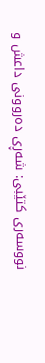نووسه‌رى كتێبى: شه‌ڕى ده‌روونى داعش و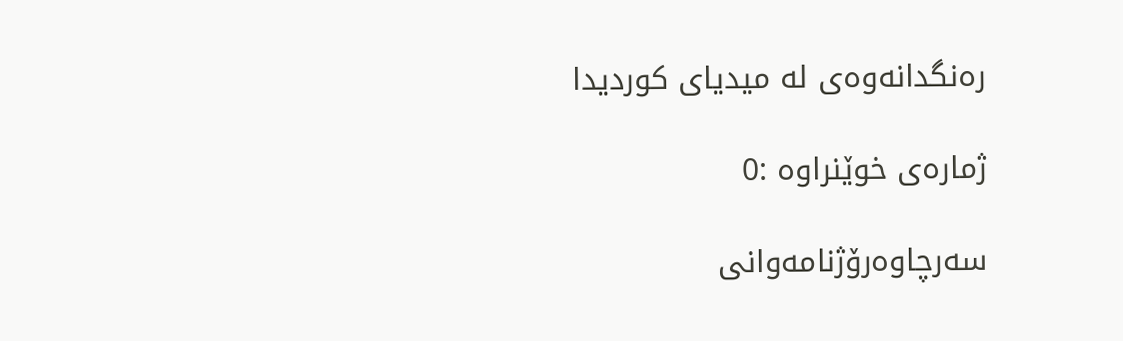ره‌نگدانه‌وه‌ى له‌ ميدياى كورديدا

ژماره‌ی خوێنراوه‌ :0

سه‌رچاوه‌رۆژنامه‌وانی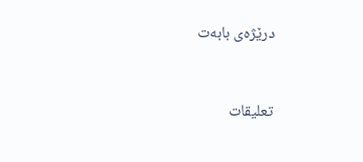درێژه‌ی بابه‌ت


تعليقات